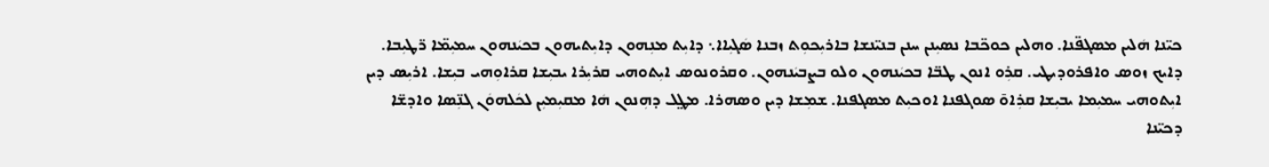ܟܝ̈ܢܐ ܗܿܠܝܢ ܡܣܓܦ̈ܢܐ. ܘܗܠܝܢ ܟܘܟ̈ܒܐ ܢܣܝܼܢܢ ܚܢܢ ܒܢܝ̈ܢܫܐ ܒܐܪܝܼܟܘܼܬ ܙܒܢܐ ܣܿܓܝܼܐܐ܆ ܕܐܝܼܬ ܡܢܼܗܘܢ ܕܐܝܼܬܝܗܘܢ ܒܟܝܿܢܗܘܢ ܚܡܝܼܡ̈ܐ ܪ̈ܛܝܼܒܐ. ܕܐܝܟ ܙܘܣ ܘܐܦܪܘܕܝܛܝ. ܩܪܼܘ ܐܢܘܢ ܛܒ̈ܐ ܒܟܝܿܢܗܘܢ ܘܠܘ ܒܨܒܝܿܢܗܘܢ. ܘܩܪܘܢܘܣ ܐܝܼܬܘܗܝ ܩܪܝܼܪܐ ܝܒܝܼܫܐ ܩܪܐܘܼܗܝ ܒܝܼܫܐ. ܐܪܝܼܣ ܕܝܢ ܐܝܼܬܘܗܝ ܚܡܝܼܡܐ ܝܒܝܼܫܐ ܩܪܼܐܘ̄ ܣܘܓܦܢܐ ܐܘܟܝܼܬ ܡܣܓܦܢܐ. ܫܡܼܫܐ ܕܝܢ ܘܣܗܪܐ. ܡܛ݀ܠ ܕܗܼܢܘܢ ܗܿܐ ܡܩܝܼܡܝܼܢ ܠܟܿܠܗܘܿܢ ܓܢܼ̈ܣܐ ܘܐܕܫ̈ܐ ܕܟܝ̈ܢܐ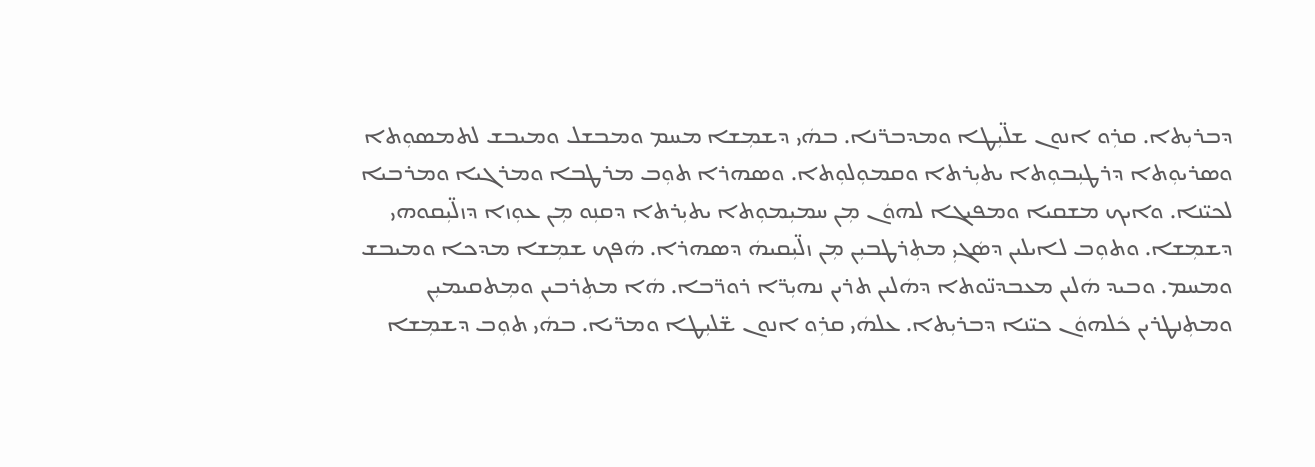ܕܒܪܝܼܬܐ. ܩܪܼܘ ܐܢܘܢ ܫܠ̈ܝܼܛܐ ܘܡܕܒܪ̈ܢܐ. ܒܗܿܝ ܕܫܡܼܫܐ ܡܚܡ ܘܡܒܫܠ ܘܡܝܒܫ ܠܬܡܣܘܼܬܐ ܘܣܪܝܘܼܬܐ ܕܪܛܝܼܒܘܼܬܐ ܝܬܝܼܪܬܐ ܘܩܡܘܼܠܘܼܬܐ. ܘܣܗܪܐ ܬܘܼܒ ܡܪܛܒܐ ܘܡܪܓܝܐ ܘܡܪܒܝܐ ܠܟܝ̈ܢܐ. ܘܐܝܟ ܡܫܩܝܐ ܘܡܦܝܓܐ ܠܗܘܿܢ ܡܼܢ ܚܡܝܼܡܘܼܬܐ ܝܬܝܼܪܬܐ ܕܩܢܼܘ ܡܼܢ ܥܘܼܙܐ ܕܙܠ̈ܝܼܩܘܗܝ ܕܫܡܼܫܐ. ܘܬܘܼܒ ܠܐܝܠܝܢ ܕܣܿܓܝܼ ܡܬܼܪܛܒܝܼܢ ܡܼܢ ܙܠ̈ܝܼܩܝܗܿ ܕܣܗܪܐ. ܗܿܦܟ ܫܡܼܫܐ ܡܕܟܐ ܘܡܝܒܫ ܘܡܚܡ. ܘܒܝܕ ܗܿܠܝܢ ܡܥܒܕܢ̈ܘܬܐ ܕܗܿܠܝܢ ܬܪܝܢ ܢܗܝܼܪ̈ܐ ܪܘܪ̈ܒܐ. ܗܿܐ ܡܬܼܪܒܝܢ ܘܡܼܬܩܝܡܝܼܢ ܘܡܬܼܢܛܪܝܢ ܟܿܠܗܘܿܢ ܟܝ̈ܢܐ ܕܒܪܝܼܬܐ. ܥܠܗܿܝ ܩܪܼܘ ܐܢܘܢ ܫ̈ܠܝܼܛܐ ܘܡܪ̈ܝܐ. ܒܗܿܝ ܬܘܼܒ ܕܫܡܼܫܐ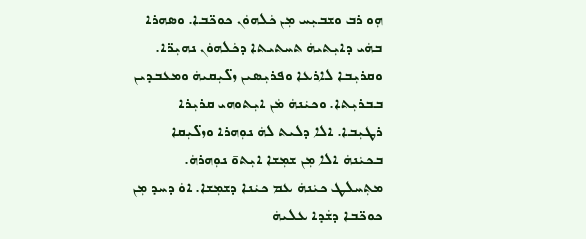ܗܼܘ ܪܒ ܘܫܒܝܼܚ ܡܼܢ ܟܿܠܗܘܿܢ ܟܘܟ̈ܒܐ. ܘܣܗܪܐ ܒܗܿܝ ܕܐܝܼܬܝܗܿ ܬܚܬܝܬܐ ܕܟܿܠܗܘܿܢ ܢܗܝܼܪ̈ܐ. ܘܩܪܝܼܒܐ ܠܐܪܥܐ ܘܦܪܝܼܣܝܢ ܙܠ̈ܝܼܩܝܗܿ ܘܡܥܒܕܝܢ ܒܒܪܝܼܬܐ. ܘܟܝܿܢܗܿ ܡܿܢ ܐܝܼܬܘܗܝ ܩܪܝܼܪܐ ܪܛܝܼܒܐ. ܐܠܐ ܕܠܝܬ ܠܗܿ ܢܘܼܗܪܐ ܘܙܠ̈ܝܼܩܐ ܒܟܝܿܢܗܿ ܐܠܐ ܡܼܢ ܫܡܼܫܐ ܐܝܼܬܘ̄ ܢܘܼܗܪܗܿ. ܡܬܼܚܠܛ ܟܝܿܢܗܿ ܥܡ ܟܝܿܢܐ ܕܫܡܼܫܐ. ܐܘܿ ܕܚܕ ܡܼܢ ܟܘܟ̈ܒܐ ܕܫܿܕܐ ܥܠܝܗܿ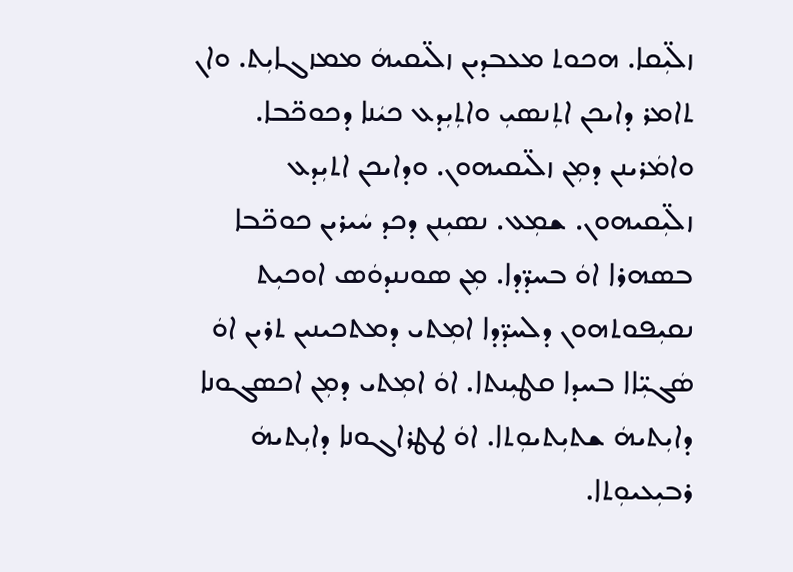ܙܠ̈ܝܼܩܐ. ܗܟܘܬ ܡܥܒܕܝܢ ܙܠ̈ܝܩܝܗܿ ܡܡܙܓܐܝܼܬ. ܘܐܢ ܬܐܡܪ ܕܐܝܟܢ ܐܬܼܢܣܝܼ ܘܐܬܼܝܼܕܥ ܟܝܿܢܐ ܕܟܘܟ̈ܒܐ. ܘܐܡܿܪܝܢܢ ܕܡܼܢ ܙܠ̈ܝܩܝܗܘܢ. ܘܕܐܝܟܢ ܐܬܝܼܕܥ ܙܠ̈ܝܼܩܝܗܘܢ. ܫܡܼܥ. ܢܣܝܼܢܢ ܕܟܕ ܚܿܝܪܝܢ ܟܘܟ̈ܒܐ ܒܣܗܪܐ ܐܘܿ ܒܚܕ̈ܕܐ. ܡܼܢ ܣܘܢܢܕܘܿܣ ܐܘܟܝܼܬ ܢܩܝܼܦܘܬܗܘܢ ܕܠܚܕ̈ܕܐ ܐܡܼܬܝ ܕܡܬܟܝܢܝܢ ܬܪܝܢ ܐܘܿ ܣܿܓܝܼ̈ܐܐ ܒܚܕܐ ܩܛܝܼܢܬܐ. ܐܘܿ ܐܡܼܬܝ ܕܡܼܢ ܐܟܣܓܘܢܐ ܕܐܝܼܬܝܗܿ ܫܬܝܼܬܝܘܼܬܐ. ܐܘܿ ܛܛܪܐܓܘܢܐ ܕܐܝܼܬܝܗܿ ܪܒܝܼܥܝܘܼܬܐ.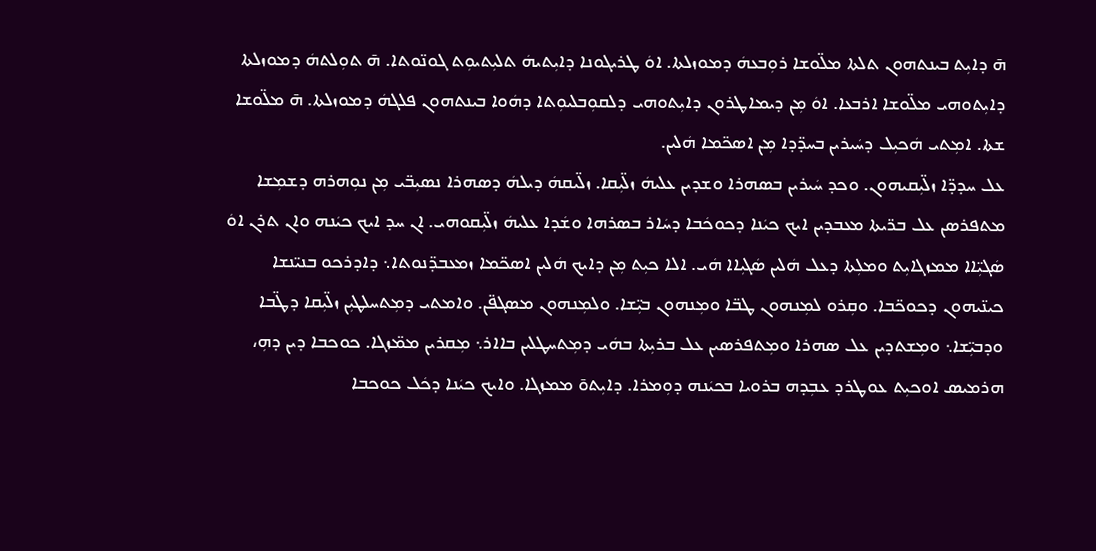ܗ̄ ܕܐܝܼܬ ܒܝܢܬܗܘܢ ܬܠܬܐ ܡܠ̈ܘܫܐ ܪܘܼܒܥܗܿ ܕܡܘܙܠܬܐ. ܐܘܿ ܛܪܝܓܘܢܐ ܕܐܝܼܬܝܗܿ ܬܠܝܼܬܝܘܼܬ ܓܘܢ̈ܘܬܐ. ܗ̄ ܬܘܼܠܬܗܿ ܕܡܘܙܠܬܐ ܕܐܝܼܬܘܗܝ ܡܠ̈ܘܫܐ ܐܪܒܥܐ. ܐܘܿ ܡܼܢ ܕܝܡܐܛܪܘܢ ܕܐܝܼܬܘܗܝ ܕܠܩܘܼܒܠܝܘܼܬܐ ܕܗܿܘܐ ܒܝܢܬܗܘܢ ܦܠܓܗܿ ܕܡܘܙܠܬܐ. ܗ̄ ܡܠ̈ܘܫܐ ܫܬܐ. ܐܡܼܬܝ ܗܿܟܝܼܠ ܕܚܿܝܪܝܢ ܒܚܕ̈ܕܐ ܡܼܢ ܐܣܟ̈ܡܐ ܗܿܠܝܢ.
ܥܠ ܚܕܕ̈ܐ ܙܠ̈ܝܼܩܝܗܘܢ. ܘܟܕ ܚܿܝܪܝܢ ܒܣܗܪܐ ܘܫܕܝܢ ܥܠܝܗܿ ܙܠ̈ܝܼܩܐ. ܙܠ̈ܝܩܗܿ ܕܝܠܗܿ ܕܣܗܪܐ ܢܣܝܼܒ̈ܝ ܡܼܢ ܢܘܼܗܪܗ ܕܫܡܼܫܐ ܡܬܦܪܣܢ ܥܠ ܒܪ̈ܝܬܐ ܡܥܒܕܝܢ ܐܝܟ ܟܝܿܢܐ ܕܟܘܟܿܒܐ ܕܚܿܐܪ ܒܣܪܗܐ ܘܫܿܕܐ ܥܠܝܗܿ ܙܠ̈ܝܼܩܘܗܝ. ܐܢ ܚܕ ܐܝܟ ܟܝܿܢܗ ܘܐܢ ܬܪܢ ܐܘܿ ܣܿܓܝܼ̈ܐܐ ܡܡܙܓܐܝܼܬ ܘܡܠܼܬܐ ܕܥܠ ܗܿܠܝܢ ܣܿܓܝܼܐܐ ܗܿܝ. ܐܠܐ ܟܝܼܬ ܡܼܢ ܕܐܝܟ ܗܿܠܝܢ ܐܣܟ̈ܡܐ ܙܡܥܒܕ̈ܢܘܬܐ܆ ܕܐܕܪܟܘ ܒܢܝ̈ܢܫܐ ܟܝܢ̈ܝܗܘܢ ܕܟܘܟ̈ܒܐ. ܘܩܼܪܘ ܠܡܼܢܗܘܢ ܛܒ̈ܐ ܘܡܼܢܗܘܢ ܒܝܼ̈ܫܐ. ܘܠܡܼܢܗܘܢ ܡܣܓܦ̈ܢ. ܘܐܡܬܝ ܕܡܼܬܚܠܛܝܼܢ ܙܠ̈ܝܼܩܐ ܕܛ̈ܒܐ ܘܕܒܝܼ̈ܫܐ܆ ܘܡܼܫܬܕܝܢ ܥܠ ܣܗܪܐ ܘܡܼܬܦܪܣܝܢ ܥܠ ܒܪܝܼܬܐ ܒܗܿܝ ܕܡܼܬܚܛܠܝܢ ܒܐܐܪ܆ ܡܼܩܪܝܢ ܡܡ̈ܙܓܐ. ܟܘܟܒܐ ܕܝܢ ܕܗܼ، ܗܪܡܝܣ ܐܘܟܝܼܬ ܥܘܛܪܕ ܥܒܼܕܗ ܒܪܘܝܐ ܒܟܝܿܢܗ ܕܘܼܡܪܐ. ܕܐܝܼܬܘ̄ ܡܡܙܓܐ. ܘܐܝܟ ܟܝܿܢܐ ܕܟܿܠ ܟܘܟܒܐ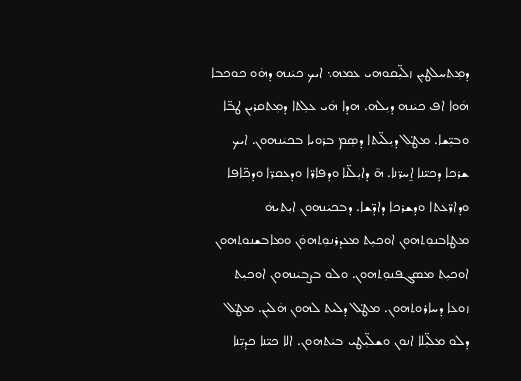ܕܡܼܬܚܠܛܝܼܢ ܙܠ̈ܝܼܩܘܗܝ ܥܡܗ܆ ܐܝܟ ܟܝܿܢܗ ܕܗܿܘ ܟܘܟܒܐ ܗܿܘܐ ܐܦ ܟܝܿܢܗ ܕܝܼܠܗ. ܗܕܐ ܗܿܝ ܥܠܼܬܐ ܕܡܼܬܩܪܝܢ ܛܒ̈ܐ ܘܒܝܼ̈ܫܐ. ܡܛ݀ܠ ܕܝܼܠ̈ܝܬܐ ܕܣܼܡ ܒܪܘܝܐ ܒܟܝܿܢܗܘܢ. ܐܝܟ ܫܪܟܐ ܕܟܝ̈ܢܐ ܐ̱ܚܪ̈ܢܐ. ܗ̄ ܕܐܝܼܠ̈ܢܐ ܘܕܦܐܪ̈ܐ ܘܕܥܩܪ̈ܐ ܘܕܟ̈ܐܦܐ ܘܕܐܪ̈ܥܬܐ ܘܕܫܪܟܐ ܕܐܕ̈ܫܐ. ܕܒܟܝܿܢܗܘܢ ܐܝܼܬܝܗܿ ܡܛܐܒܢܘܼܬܗܘܢ ܐܘܟܝܼܬ ܡܥܕܪܢܘܼܬܗܘܿܢ ܘܡܐܒܫܢܘܬܗܘܢ ܐܘܟܝܼܬ ܡܣܓܦܢܘܼܬܗܘܢ. ܘܠܘ ܒܨܒܝܿܢܗܘܢ ܐܘܟܝܼܬ ܙܘܥܐ ܕܚܐܪܘܬܗܘܢ. ܡܛ݀ܠ ܕܠܝܬ ܠܗܘܢ ܗܿܠܝܢ. ܡܛ݀ܠ ܕܠܘ ܡܠ̈ܝܼܠܐ ܐܢܘܢ ܘܫܠ̈ܝܼܛܝ ܒܝܿܬܗܘܢ. ܐܠܐ ܟܝ̈ܢܐ ܟܕܝܼ̈ܢܐ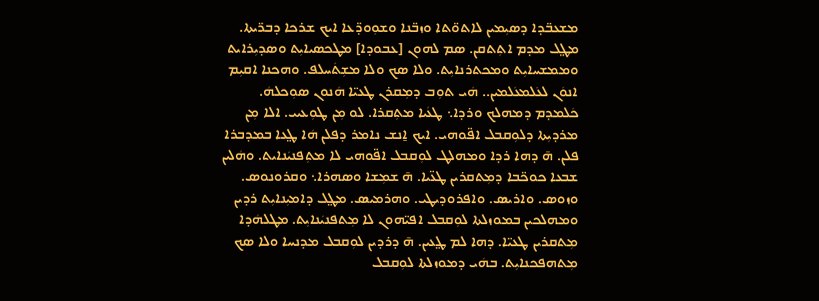ܡܫܥܒ̈ܕܐ ܕܣܝܼܡܝܢ ܠܐܬܘ̈ܬܐ ܘܙܒ̈ܢܐ ܘܫܘܼܘܕ̈ܥܐ ܐܝܟ ܫܪܟܐ ܕܒܪ̈ܝܬܐ. ܡܛ݀ܠ ܡܕܡ ܐܬܼܬܩܢ. ܣܡ ܠܗܘܢ [ܥܒܘܕܐ] ܡܛܟܣܝܐܝܼܬ ܘܣܕܝܼܪܐܝܬ ܘܡܡܫܚܐܝܼܬ ܘܡܟܬܪܢܐܝܼܬ. ܘܠܐ ܣܟ ܘܠܐ ܡܫܼܬܿܚܠܦ. ܘܗܟܢܐ ܐܩܝܼܡ ܐܢܘܿܢ ܠܥܿܠܡܥܿܠܡܝܢ.. ܗܿܝ ܬܘܼܒ ܕܡܼܩܪܢ ܛܥܝ̈ܐ ܗܿܢܘܢ ܣܘܼܟܠܗܿ. ܟܿܠܡܕܡ ܕܡܗܠܟ ܘܪܕܐ܆ ܛܥܿܝܐ ܡܬܼܩܪܐ. ܠܘ ܡܼܢ ܛܘܼܥܝܝ. ܐܠܐ ܡܼܢ ܡܪܕܝܼܬܐ ܕܠܘܼܩܒܠ ܐܦ̈ܘܗܝ. ܐܝܟ ܐ̱ܢܫ ܢܐܡܪ ܕܦܠܢ ܗܿܐ ܛ݀ܥܐ ܒܡܕܒܪܐ ܦܠܢ. ܗ̄ ܕܗܐ ܪܕܐ ܘܡܗܠܛ ܠܘܼܩܒܠ ܐܦ̈ܘܗܝ ܠܐ ܡܬܼܦܢܝܿܢܐܝܬ. ܘܗܿܠܝܢ ܫܒܥܐ ܟܘܟ̈ܒܐ ܕܡܼܬܩܪܝܢ ܛܥ̈ܝܐ. ܗ̄ ܫܡܼܫܐ ܘܣܗܪܐ܆ ܘܩܪܘܢܘܣ. ܘܙܘܣ. ܘܐܪܝܣ. ܘܐܦܪܘܕܝܛܝ. ܘܗܪܡܝܣ. ܡܛ݀ܠ ܕܐܡܝܼܢܐܝܼܬ ܪܕܝܢ ܘܡܗܠܟܝܢ ܒܡܘܙܠܬܐ ܠܘܼܩܒܠ ܐܦܝ̈ܗܘܢ ܠܐ ܡܼܬܦܢܝܿܢܐܝܼܬ. ܡܛܠܗܿܕܐ ܡܼܬܩܪܝܢ ܛܥܝ̈ܐ. ܕܗܐ ܠܡ ܛ݀ܥܝܢ. ܗ̄ ܕܪܕܝܢ ܠܘܼܩܒܠ ܡܕܢܚܐ ܘܠܐ ܣܟ ܡܼܬܗܦܟܢܐܝܼܬ. ܒܗܿܝ ܕܡܘܙܠܬܐ ܠܘܼܩܒܠ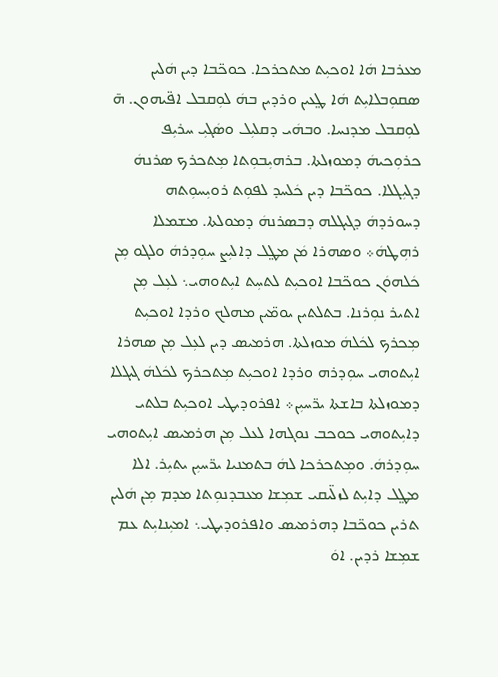ܡܥܪܒܐ ܗܿܐ ܐܘܟܝܼܬ ܡܬܟܪܟܐ. ܟܘܟ̈ܒܐ ܕܝܢ ܗܿܠܝܢ ܣܩܘܼܒܠܐܝܼܬ ܗܿܐ ܛ݀ܥܝܢ ܘܪܕܝܢ ܒܗܿ ܠܘܼܩܒܠ ܐܦ̈ܝܗܘܢ. ܗ̄ ܠܘܼܩܒܠ ܡܕܢܚܐ. ܘܒܗܿܝ ܕܩܠܝܼܠ ܘܣܿܓܝܼ ܚܪܝܼܦ ܟܪܘܼܟܝܗܿ ܕܡܘܙܠܬܐ. ܒܪܗܝܼܒܘܼܬܐ ܡܼܬܟܪܟ ܣܪܢܗܿ ܕܓܝܼܓܠܐ. ܟܘܟ̈ܒܐ ܕܝܢ ܟܿܠܚܕ ܠܦܘܼܬ ܪܘܝܼܚܘܼܬܗ
ܕܚܘܪܕܗܿ ܕܓܝܓܠܗ ܕܒܣܪܢܗܿ ܕܡܘܠܬܐ. ܡܫܡܠܐ ܪܗܼܛܗܿ܀ ܘܣܗܪܐ ܡܿܢ ܡܛ݀ܠ ܕܐܠܝܼܨ ܚܘܼܕܪܗܿ ܘܠܓܘ ܡܼܢ ܟܿܠܗܘܿܢ ܟܘܟ̈ܒܐ ܐܘܟܝܼܬ ܠܬܚܼܬ ܐܝܼܬܘܗܝ܆ ܠܥܼܠ ܡܼܢ ܐܬܝܪ ܢܘܼܪܢܐ. ܒܬܠܬܝܢ ܝܘܡ̈ܝܢ ܡܗܠܟ ܘܪܕܐ ܐܘܟܝܼܬ ܡܼܟܪܟ ܠܟܿܠܗܿ ܡܘܙܠܬܐ. ܗܪܡܝܣ ܕܝܢ ܠܥܼܠ ܡܼܢ ܣܗܪܐ ܐܝܼܬܘܗܝ ܚܘܼܕܪܗ ܘܪܕܐ ܐܘܟܝܼܬ ܡܼܬܟܪܟ ܠܟܿܠܗܿ ܓܝܓܠܐ ܕܡܘܙܠܬܐ ܒܐܫܬܐ ܝܪ̈ܚܝܼܢ܀ ܐܦܪܘܕܝܛܝ ܐܘܟܝܼܬ ܒܠܬܝ ܕܐܝܼܬܘܗܝ ܟܘܟܒ ܢܘܓܗܐ ܠܥܠ ܡܼܢ ܗܪܡܝܣ ܐܝܼܬܘܗܝ ܚܘܼܕܪܗܿ. ܘܡܼܬܟܪܟܐ ܠܗܿ ܒܬܡܢܝܐ ܝܪ̈ܚܝܼܢ ܝܬܝܼܪ. ܐܠܐ ܡܛ݀ܠ ܕܐܝܼܬ ܠܙܠ̈ܝܩܝ ܫܡܼܫܐ ܡܥܒܕܢܘܼܬܐ ܡܕܡ ܡܼܢ ܗܿܠܝܢ ܬܪܝܢ ܟܘܟ̈ܒܐ ܕܗܪܡܝܣ ܘܐܦܪܘܕܝܛܝ܆ ܐܡܝܼܢܐܝܼܬ ܥܡ ܫܡܼܫܐ ܪܕܝܢ. ܐܘܿ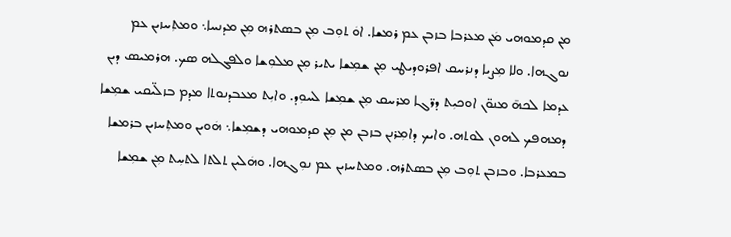ܡܢ ܩܕܡܘܗܝ ܡܿܢ ܡܥܪܒܐ ܒܙܒܢ ܥܡ ܪܡܫܐ. ܐܘܿ ܬܘܼܒ ܡܼܢ ܒܣܬܪܗ ܡܼܢ ܡܕܢܚܐ܆ ܘܡܬܼܚܙܝܢ ܥܡ ܢܘܓܗܐ. ܘܠܐ ܡܼܨܝܐ ܕܢܪܚܩ ܐܦܪܘܕܝܛܝ ܡܼܢ ܫܡܼܫܐ ܝܬܝܪ ܡܼܢ ܡܠܘܼܫܐ ܘܠܦܓܠܗ ܣܟ. ܗܪܡܝܣ ܕܝܢ ܥܕܡܐ ܠܟܗ̄ ܡܢܘ̈ܢ ܐܘܟܝܼܬ ܕܪ̈ܓܐ ܡܪܚܩ ܡܼܢ ܫܡܼܫܐ ܠܚܘܼܕ. ܘܐܝܼܬ ܡܥܒܕܢܘܬܐ ܡܕܡ ܒܙܠ̈ܝܩܝ ܫܡܼܫܐ ܕܡܗܦܟ ܠܗܘܢ ܠܘܬܗ. ܘܐܝܟ ܕܐܡܼܪܢܢ ܒܙܒܢ ܡܢ ܡܼܢ ܩܕܡܘܗܝ ܕܫܡܼܫܐ܆ ܗܿܘܝܢ ܘܡܬܼܚܙܝܢ ܒܪܡܫܐ ܒܡܥܪܒܐ. ܘܒܙܒܢ ܬܘܼܒ ܡܼܢ ܒܣܬܪܗ. ܘܡܬܚܙܝܢ ܥܡ ܢܘܼܓܗܐ. ܘܗܿܠܝܢ ܬܠܬܐ ܠܬܚܼܬ ܡܼܢ ܫܡܼܫܐ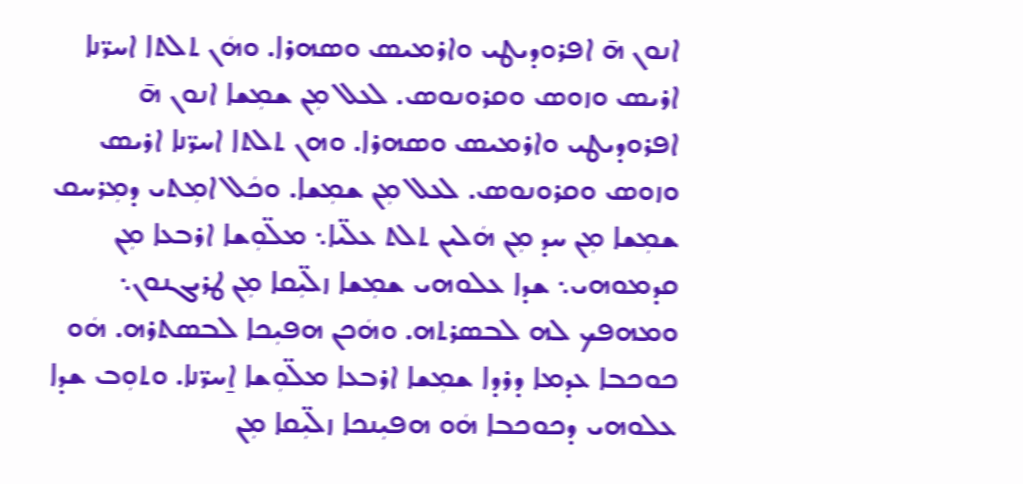ܐܢܘܢ ܗ̄ ܐܦܪܘܕܝܛܝ ܘܐܪܡܝܣ ܘܣܗܪܐ. ܘܗܿܢ ܬܠܬܐ ܐܚܪ̈ܢܐ ܐܪܝܣ ܘܙܘܣ ܘܩܪܘܢܘܣ. ܠܥܠ ܡܼܢ ܫܡܼܫܐ ܐܢܘܢ ܗ̄ ܐܦܪܘܕܝܛܝ ܘܐܪܡܝܣ ܘܣܗܪܐ. ܘܗܢ ܬܠܬܐ ܐܚܪ̈ܢܐ ܐܪܝܣ ܘܙܘܣ ܘܩܪܘܢܘܣ. ܠܥܠ ܡܼܢ ܫܡܼܫܐ. ܘܟܿܠ ܐܡܼܬܝ ܕܡܼܪܚܩ ܫܡܼܫܐ ܡܼܢ ܚܕ ܡܼܢ ܗܿܠܝܢ ܬܠܬ ܥܠ̈ܝܐ܆ ܡܠ̈ܘܼܫܐ ܐܪܒܥܐ ܡܼܢ ܩܕܡܘܗܝ܆ ܫܕܐ ܥܠܘܗܝ ܫܡܼܫܐ ܙܠ̈ܝܼܩܐ ܡܼܢ ܛܪܝܓܢܘܢ܆ ܘܡܗܦܟ ܠܗ ܠܒܣܪܬܗ. ܘܗܿܟܢ ܗܦܝܼܟܐ ܠܒܣܬܪܗ. ܗܿܘ ܟܘܟܒܐ ܥܕܡܐ ܕܪܕܐ ܫܡܼܫܐ ܐܪܒܥܐ ܡܠ̈ܘܼܫܐ ܐ̱ܚܪ̈ܢܐ. ܘܬܘܼܒ ܫܕܐ ܥܠܘܗܝ ܕܟܘܟܒܐ ܗܿܘ ܗܦܝܼܢܟܐ ܙܠ̈ܝܼܩܐ ܡܼܢ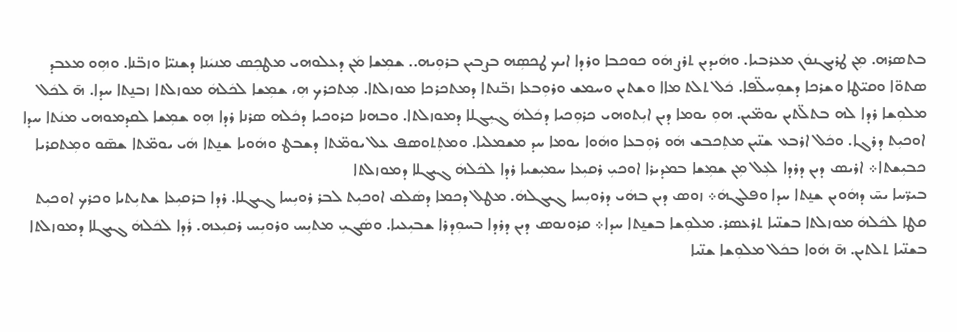ܒܬܣܪܗ. ܡܼܢ ܛܪܝܓܢܘܿܢ ܡܥܪܒܝܐ. ܘܗܿܝܕܝܢ ܬܪܨ ܗܿܘ ܟܘܟܒܐ ܘܪܕܐ ܐܝܟ ܛܟܣܼܗ ܒܨܒܝܢ ܒܪܘܼܝܗ.. ܫܡܼܫܐ ܡܿܢ ܕܥܠܘܗܝ ܡܛܟܼܣ ܡܢܝܿܢܐ ܕܫܢܝ̈ܐ ܘܙܒ̈ܢܐ. ܘܗܼܘ ܡܥܒܕ ܣܬܘ̈ܐ ܘܩܝ̈ܛܐ ܘܫܪܟܐ ܕܫܘܼܚܠ̈ܦܐ. ܟܿܠ ܬܠܬ ܡܐܐ ܘܫܬܝܢ ܘܚܡܫ ܘܪܘܼܒܥܐ ܙܒ̈ܢܬܐ ܕܡܬܟܪܟܐ ܡܘܙܠܬܐ. ܡܼܬܟܪܟ ܗܼ، ܫܡܼܫܐ ܠܟܿܠܗܿ ܡܘܙܠܬܐ ܙܒܢ̱ܬܐ ܚܕܐ. ܗ̄ ܠܟܿܠ ܡܠܘܼܫܐ ܪܕܐ ܠܗ ܒܬܠ̈ܬܝܢ ܝܘܡ̈ܝܢ. ܗܘܼ ܝܘܡܐ ܕܝܢ ܐܝܼܬܘܗܝ ܟܪܘܼܟܝܐ ܕܟܿܠܗܿ ܓܝܼܓܠܐ ܕܡܘܙܠܬܐ. ܘܒܗܢܐ ܟܪܘܟܝܐ ܕܟܿܠܗ ܣܪܢܐ ܪܕܐ ܗܼܘ ܫܡܼܫܐ ܠܩܕܡܘܗܝ ܡܢܿܬܐ ܚܕܐ ܐܘܟܝܼܬ ܕܪܓܐ. ܘܟܿܠ ܐܪܒܥ ܫܢ̈ܝܢ ܡܬܼܟܒܫ ܗܿܘ ܪܘܼܒܥܐ ܘܗܿܘܐ ܝܘܡܐ ܚܕ ܡܫܡܠܝܐ. ܘܡܬܼܬܘܣܦ ܥܠ ܝܘܡ̈ܬܐ ܕܫܒܛ ܘܗܿܘܝܐ ܫܢ̱ܬܐ ܗܿܝ ܝܘܡ̈ܬܐ ܫܣ̄ܘ ܘܡܼܬܩܪܝܐ ܟܒܝܼܫܬܐ܀ ܐܪܝܣ ܕܝܢ ܕܪܕܐ ܠܥܼܠ ܡܼܢ ܫܡܼܫܐ ܒܡܕܝܪܐ ܐܘܟܝܼ ܪܩܝܼܥܐ ܚܡܝܼܫܝܐ ܪܕܐ ܠܟܿܠܗܿ ܓܝܓܠܐ ܕܡܘܙܠܬܐ
ܒܝܪ̈ܚܐ ܝܚ̄ ܕܗܿܘܝܢ ܫܢ̱ܬܐ ܚܕܐ ܘܦܠܓܗܿ܀ ܙܘܣ ܕܝܢ ܒܗܿܝ ܕܪܘܝܼܚܐ ܓܝܓܠܗܿ. ܡܛܠ ܕܟܡܐ ܕܣܿܠܩ ܐܘܟܝܼܬ ܠܒܪ ܪܘܝܼܚܐ ܓܝܓܠܐ. ܪܕܐ ܒܪܩܝܼܥܐ ܫܬܝܼܬܝܐ ܘܟܪܟ ܐܘܟܝܼܬ ܩܛܐ ܠܟܿܠܗܿ ܡܘܙܠܬܐ ܒܫܢ̈ܝܐ ܬܪܥܣܪ. ܡܠܘܼܫܐ ܒܫܢ̱ܬܐ ܚܕܐ܀ ܩܪܘܢܘܣ ܕܝܢ ܕܪܕܐ ܒܚܘܼܕܪܐ ܫܒܝܼܥܝܐ. ܘܣܿܓܝܼ ܡܬܝܼܚ ܘܪܘܝܼܚ ܪܩܝܼܥܗ. ܪܿܕܐ ܠܟܿܠܗܿ ܓܝܓܠܐ ܕܡܘܙܠܬܐ ܒܫܢ̈ܝܐ ܬܠܬܝܢ. ܗ̄ ܗܿܘܐ ܒܟܿܠ ܡܠܘܼܫܐ ܫܢ̈ܝܐ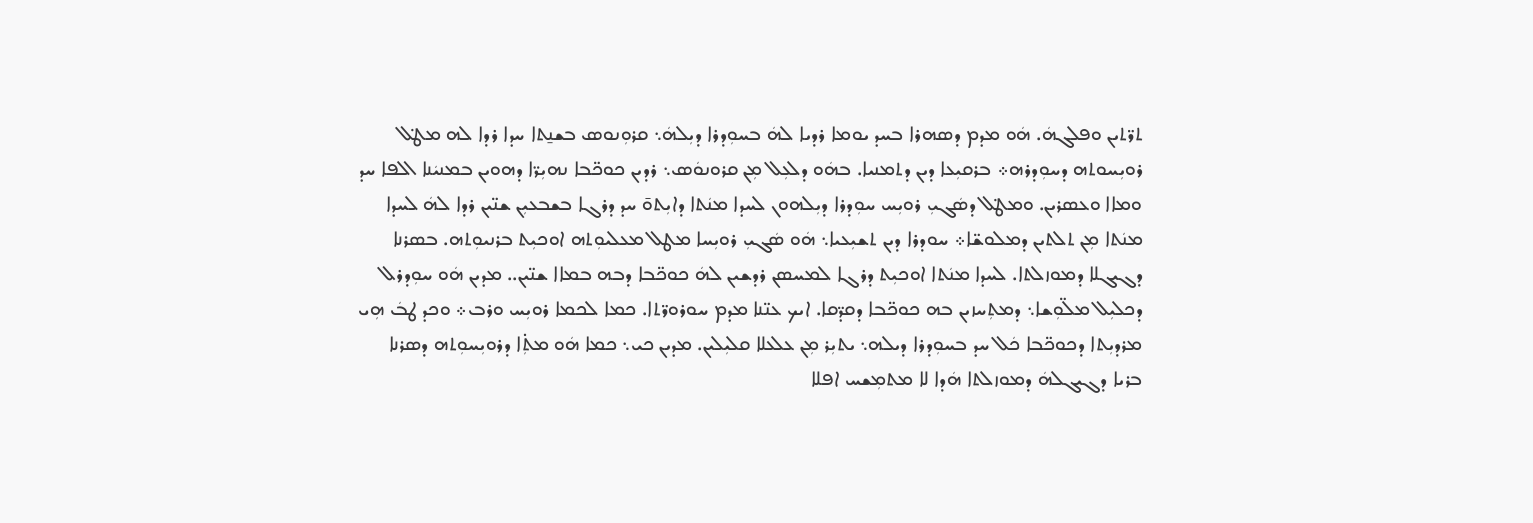ܬܪ̈ܬܝܢ ܘܦܠܓܗܿ. ܗܿܘ ܡܕܡ ܕܣܗܪܐ ܒܚܕ ܝܘܡܐ ܪܕܝܐ ܠܗܿ ܒܚܘܼܕܪܐ ܕܝܼܠܗܿ܆ ܩܪܘܼܢܘܣ ܒܫܢ̱ܬܐ ܚܕܐ ܪܕܐ ܠܗ ܡܛ݀ܠ ܪܘܝܼܚܘܬܗ ܕܚܘܼܕܪܗ܀ ܒܪܩܝܼܥܐ ܕܝܢ ܕܬܡܢܝܐ. ܒܗܿܘ ܕܠܥܼܠ ܡܼܢ ܩܪܘܢܘܿܣ܆ ܪܕܝܢ ܟܘܟ̈ܒܐ ܢܗܝܼܪ̈ܐ ܕܗܘܝܢ ܒܡܢܝܿܢܐ ܐܠܦܐ ܚܕ ܘܡܐܐ ܘܥܣܪܝܢ. ܘܡܛ݀ܠ ܕܣܿܓܝܼ ܪܘܝܼܚ ܚܘܼܕܪܐ ܕܝܼܠܗܘܢ ܠܚܕܐ ܡܢܿܬܐ ܕܐܝܼܬܘ̄ ܚܕ ܕܪܓܐ ܒܫܒܥܝܼܢ ܫܢ̈ܝܢ ܪܕܐ ܠܗܿ ܠܚܕܐ ܡܢܿܬܐ ܡܼܢ ܬܠܬܝܢ ܕܡܠܘܫ̈ܐ܀ ܚܘܕܪܐ ܕܝܢ ܬܫܝܼܥܝܐ܆ ܗܿܘ ܣܿܓܝܼ ܪܘܝܼܚܐ ܡܛܠ ܡܥܠܝܘܼܬܗ ܐܘܟܝܼܬ ܒܪܢܝܘܼܬܗ. ܒܣܪܢܐ ܕܓܝܓܠܐ ܕܡܘܙܠܬܐ. ܠܚܕܐ ܡܢܿܬܐ ܐܘܟܝܼܬ ܕܪܓܐ ܠܡܚܣܢ ܪܕܫܝܢ ܠܗܿ ܟܘܟ̈ܒܐ ܕܒܗ ܒܡܐܐ ܫܢ̈ܝܢ.. ܡܕܝܢ ܗܿܘ ܚܘܼܕܪܠ ܕܟܠܝܼܠ ܡܠ̈ܘܼܫܐ܆ ܕܡܬܼܚܙܝܢ ܒܗ ܟܘܟ̈ܒܐ ܕܩܕ̈ܩܐ. ܐܝܟ ܥܢ̈ܢܐ ܡܕܡ ܚܘܪܘܪ̈ܬܐ. ܟܡܐ ܠܟܡܐ ܪܘܝܼܚ ܘܪܒ܀ ܘܟܕ ܛܒܿ ܗܼܝ ܡܪܕܝܼܬܐ ܕܟܘܟ̈ܒܐ ܟܿܠ ܚܕ ܒܚܘܼܕܪܐ ܕܝܠܗ܆ ܝܬܝܼܪ ܡܼܢ ܥܠܥܠܐ ܩܠܝܼܠܝܢ. ܡܕܝܢ ܟܝ܆ ܟܡܐ ܗܿܘ ܡܬܼ̇ܐ ܕܪܘܝܼܚܘܼܬܗ ܕܣܪܢܐ ܒܪܝܐ ܕܓܝܓܠܗܿ ܕܡܘܙܠܬܐ ܗܿܕܐ ܠܐ ܡܬܡܼܫܚ ܐܦܠܐ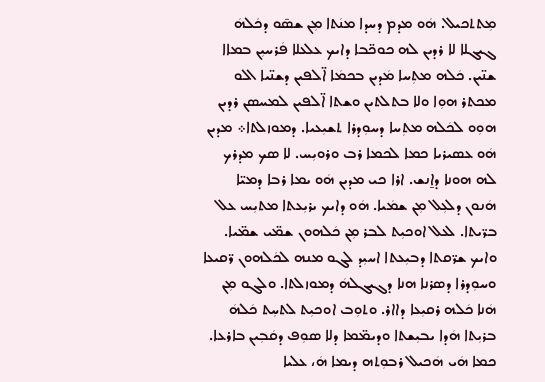ܡܼܬܬܟܝܠ. ܗܿܘ ܡܕܡ ܕܚܕܐ ܡܢܿܬܐ ܡܼܢ ܫܣ̄ܘ ܕܟܿܠܗܿ ܓܝܓܠܐ ܠܐ ܪܕܝܢ ܠܗ ܟܘܟ̈ܒܐ ܕܐܝܟ ܥܠܥܠܐ ܦܿܪܚܝܼܢ ܒܡܐܐ ܫܢ̈ܝܢ. ܟܿܠܗ ܡܬܼܚܐ ܡܿܕܝܢ ܒܟܡܿܐ ܐ̈ܠܦܝܢ ܕܫܢ̈ܝܐ ܐܠܘ ܡܟܬܪ ܗܘܼܐ ܘܠܐ ܒܬܠܬܝܢ ܘܫܬܐ ܐ̈ܠܦܝܢ ܠܡܚܣܢ ܪܕܝܢ ܗܘܼܘ ܠܟܿܠܗ ܡܬܼܚܐ ܕܚܘܼܕܪܐ ܬܫܝܼܥܝܐ. ܕܡܘܙܠܬܐ܀ ܡܕܝܢ ܗܿܘ ܥܣܝܪܝܐ ܟܡܐ ܠܟܡܐ ܪܒ ܘܪܘܝܼܚ. ܠܐ ܣܟ ܡܕܪܟ ܠܗ ܗܘܢܐ ܕܐ̱ܢܫ. ܐܪܐ ܟܝ ܡܕܝܢ ܗܿܘ ܝܡܐ ܪܒܐ ܕܡܝ̈ܐ ܗܿܢܘܢ ܕܠܥܼܠ ܡܼܢ ܫܡܿܝܐ. ܗܿܘ ܕܐܝܟ ܝܪܝܼܥܬܐ ܡܬܝܼܚ ܥܠ ܒܪ̈ܝܬܐ. ܠܥܠ ܐܘܟܝܼܬ ܠܒܪ ܡܼܢ ܟܿܠܗܘܢ ܫܡ̈ܝ ܫܡ̈ܝܐ. ܘܐܝܟ ܫܪ̈ܩܬܐ ܕܒܝܼܥܬܐ ܐܚܝܼܕ ܠܓܘ ܡܢܗ ܠܟܿܠܗܘܢ ܪ̈ܩܝܥܐ ܘܚܘܼܕܪܐ ܕܣܪܢܐ ܗܢܐ ܕܓܝܓܠܗܿ ܕܡܘܙܠܬܐ. ܘܠܓܘ ܡܼܢ ܗܿܢܐ ܟܿܠܗ ܪܩܝܼܥܐ ܕܐܐܪ. ܘܬܘܼܒ ܐܘܟܝܼܬ ܠܬܚܼܬ ܟܿܠܗܿ ܒܪܝܼܬܐ ܗܿܕܐ ܝܒܝܼܫܬܐ ܘܕܝܡ̈ܡܐ ܕܠܐ ܣܘܼܦ ܕܩܿܒܼܝܢ ܒܐܪܥܐ. ܟܡܐ ܗܿܝ ܗܿܟܝܠ ܪܒܘܼܬܗ ܕܝܡܐ ܗܿ، ܥܠܝܐ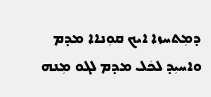ܕܡܼܬܚܙܐ ܐܝܟ ܩܘܼܢܐܐ ܡܕܡ ܘܐܚܝܼܕ ܠܟܿܠ ܡܕܡ ܠܓܘ ܡܼܢܗ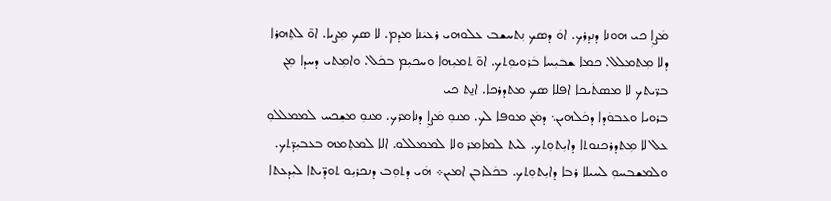ܡܿܨܐܼ ܟܝ ܗܘܢܐ ܕܢܕܪܟ. ܐܘܿ ܕܣܟ ܢܼܬܚܫܒ ܥܠܘܗܝ ܪܥܝܿܢܐ ܡܕܡ. ܠܐ ܣܟ ܡܼܨܝܐ. ܐܘ̃ ܠܬܼܗܪܐ ܕܠܐ ܡܼܬܡܠܠ. ܟܡܐ ܫܒܝܼܚܐ ܒܿܪܘܝܘܼܬܟ. ܐܘ̃ ܬܡܝܼܗܐ ܘܚܟܝܼܡ ܒܟܿܠ. ܘܐܡܼܬܝ ܕܚܕܐ ܡܼܢ ܒܪ̈ܝܬܟ ܠܐ ܡܣܬܿܝܟܐ ܐܦܠܐ ܣܟ ܡܬܕܪܟܐ. ܐܢ̱ܬ ܟܝ
ܒܪܘܝܐ ܘܥܒܘܿܕܐ ܕܟܿܠܗܝܢ܆ ܕܡܿܢ ܡܘܦܐ ܠܟ. ܡܢܘܼ ܡܿܨܐܼ ܕܢܐܡܪܟ. ܡܢܘܼ ܡܫܼܟܚ ܠܡܡܠܠܘܼ ܥܠ ܠܐ ܡܼܬܕܪܟܢܘܬܐ ܕܐܝܼܬܘܼܬܟ. ܠܝܬ ܠܡܐܡܪ ܘܠܐ ܠܡܡܠܠܘ. ܐܠܐ ܠܡܬܼܡܗ ܒܥܒܝܼܕ̈ܬܟ. ܘܠܡܫܒܚܘܼ ܠܚܝܠܐ ܪܒܐ ܕܐܝܼܬܘܼܬܟ. ܒܟܿܠܙܒܢ ܐܡܝܢ܀ ܗܿܝ ܕܬܘܼܒ ܕܢܟܪܝܼܘ ܬܘܕ̈ܝܬܐ ܠܝܼܕܥܬܐ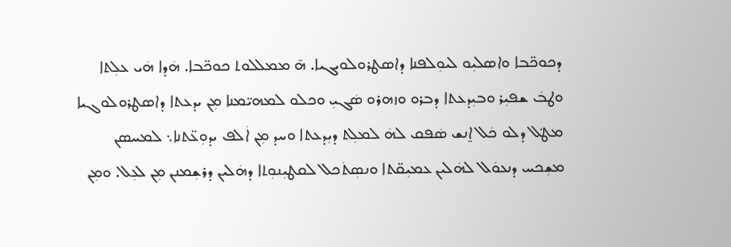ܕܟܘܟ̈ܒܐ ܘܐܣܠܝܼܘ ܠܝܘܼܠܦܢܐ ܕܐܣܛܪܘܠܘܝܓܝܐ. ܗ̄ ܡܡܠܠܘܬ ܟܘܟ̈ܒܐ. ܗܿܕܐ ܗܿܝ ܥܠܼܬܐ ܘܛܒܿ ܫܦܝܼܪ ܘܒܝܼܕܥܬܐ ܕܒܪܘ ܘܙܗܪܘ ܣܿܓܝܼ ܘܟܠܘ ܠܡܗܝ̈ܡܢܐ ܡܼܢ ܝܕܥܬܐ ܕܐܣܛܪܘܠܘܓܝܐ ܡܛ݀ܠ ܕܠܘ ܟܿܠ ܐ̱ܢܫ ܣܿܦܩ ܠܗܿ ܠܡܠܼܬ ܕܝܼܕܥܬܐ ܘܚܕ ܡܼܢ ܐܿܠܦ ܝܕܘܼܥ̈ܬܢܐ܆ ܠܡܚܣܢ ܡܫܼܟܚ ܕܢܥܘܿܠ ܠܗܿܠܝܢ ܥܡܝܼܩ̈ܬܐ ܘܢܣܼܬܿܟܠ ܠܩܛܝܼܢܘܼܬܐ ܕܗܿܠܝܢ ܕܪܫܼܡܢܢ ܡܼܢ ܠܥܼܠ. ܘܡܼܢ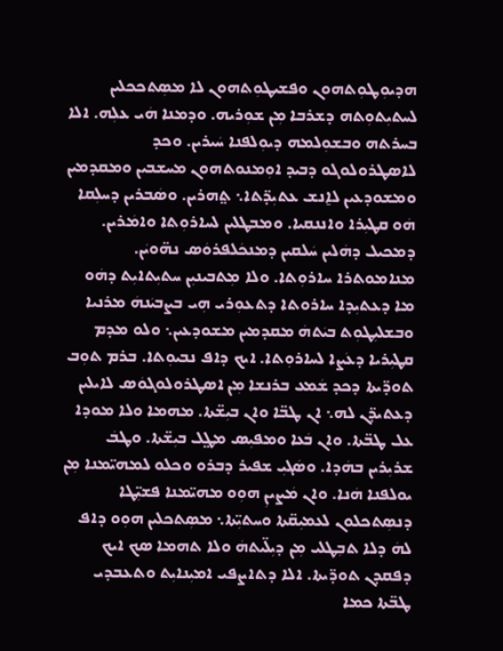ܗܕܝܘܼܛܘܼܬܗܘܢ ܘܦܫܝܛܘܼܬܗܘܢ ܠܐ ܡܣܼܬܟܟܠܝܢ ܠܚܬܝܼܬܘܼܬܗ ܕܫܪܒܐ ܡܼܢ ܫܘܼܪܝܗ. ܘܕܡܢܐ ܗܿܝ ܥܠܼܗ. ܐܠܐ ܒܚܪܬܗ ܘܒܫܘܼܠܡܗ ܕܝܘܼܠܦܢܐ ܚܿܝܪܝܢ. ܘܟܕ ܠܐܣܛܪܘܠܘܓܘ ܕܒܝܕ ܐܘܼܡܢܘܬܗܘܢ ܡܚܫܒܝܢ ܘܡܩܕܡܝܢ ܘܡܫܘܕܥܝܢ ܠܐ̱ܢܫ ܥܬܝܼܕ̈ܬܐ܆ ܬ݀ܗܪܝܢ. ܘܣܿܒܪܝܢ ܕܚܠܼܩܐ ܗܿܘ ܩܛܝܼܪܐ ܘܐܢܢܩܝܐ. ܘܡܒܛܠܝܢ ܠܚܐܪܘܼܬܐ ܘܐܡܿܪܝܢ. ܕܡܟܝܠ ܕܗܿܠܝܢ ܚܿܠܩܝܢ ܕܡܢܟܿܠܦܪܘܿܣ ܢܗ̈ܘܝܿܢ. ܡܢܐܡܘܬܪܐ ܚܐܪܘܼܬܐ. ܘܠܐ ܡܼܬܒܝܢܝܼܢ ܚܬܝܼܬܐܝܼܬ ܕܗܿܘ ܡܐ ܕܥܬܝܼܕܐ ܚܐܪܘܬܐ ܕܬܥܘܼܪܝ ܗܼܝ ܒܨܒܝܿܢܗܿ ܡܪܢܝܐ ܘܒܫܠܝܼܛܘܼܬ ܒܝܿܬܗܿ ܡܩܕܡܝܢ ܡܫܘܕܥܝܢ܆ ܘܠܘ ܡܕܡ ܩܛܝܼܪܝܐ ܕܥܿܨܐ ܠܚܐܪܘܼܬܐ. ܐܝܟ ܕܐܦ ܢܒܝܘܼܬܐ. ܒܪܡ ܬܘܼܒ ܬܘܕ̈ܝܬܐ ܕܟܕ ܫܿܡܥ ܒܪܢܫܐ ܡܼܢ ܐܣܛܪܘܠܘܓܘܿܣ ܠܐܝܠܝܢ ܕܥܬܝܕ̈ܢ ܠܗ܆ ܐܢ ܛܒ̈ܐ ܘܐܢ ܒܝܼܫ̈ܬܐ. ܡܗܡܐ ܘܠܐ ܡܘܕܐ ܥܠ ܛܒ̈ܬܐ. ܘܐܢ ܒܿܥܐ ܘܡܦܝܼܣ ܡܛ݀ܠ ܒܝܼܫ̈ܬܐ. ܘܛܒܿ ܫܪܝܼܪܝܢ ܒܗܿܕܐ. ܘܣܿܓܝܼ ܫܦܝܪ ܕܒܪܘ ܘܟܠܘ ܠܡܗܝ̈ܡܢܐ ܡܼܢ ܝܘܠܦܢܐ ܗܿܢܐ. ܘܐܢ ܡܿܨܝܢܼ ܗܘܼܘ ܡܗܝ̈ܡܢܐ ܦܫܝܼ̈ܛܐ ܕܢܣܼܬܟܠܘܢ ܠܥܡܝܼܩ̈ܬܐ ܘܚܬܝܼ̈ܬܐ܆ ܡܣܼܬܟܠܝܢ ܗܘܼܘ ܕܐܦ ܠܗܿ ܕܠܐ ܬܒܼܛܠܝ ܡܼܢ ܕܝܼܠ̈ܝܬܗܿ ܘܠܐ ܬܗܡܐ ܣܟ ܐܝܟ ܕܦܩܕܢ ܬܘܕ̈ܝܬܐ. ܐܠܐ ܕܬܐܨܦܝ ܐܡܝܼܢܐܝܼܬ ܘܬܥܒܕܝ ܛܒ̈ܬܐ ܟܡܐ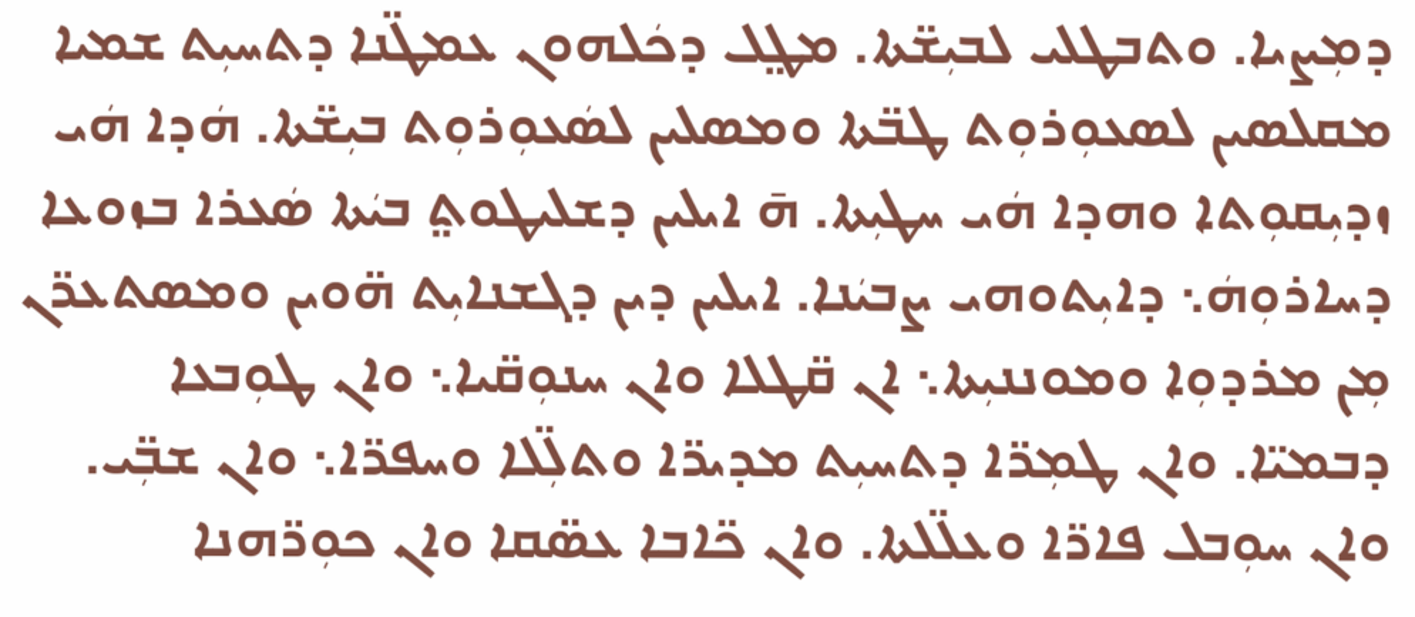ܕܡܼܨܝܐ. ܘܬܒܛܠܝ ܠܒܝܼܫ̈ܬܐ. ܡܛ݀ܠ ܕܟܿܠܗܘܢ ܥܡܛ̈ܢܐ ܕܬܚܝܼܬ ܫܡܝܐ ܡܩܠܣܝܢ ܠܣܥܘܼܪܘܼܬ ܛܒ̈ܬܐ ܘܡܣܠܝܢ ܠܣܿܥܘܼܪܘܼܬ ܒܝܼܫ̈ܬܐ. ܗܿܕܐ ܗܿܝ ܙܕܝܼܩܘܼܬܐ ܘܗܕܐ ܗܿܝ ܚܛܝܼܬܐ. ܗ̄ ܐܝܠܝܢ ܕܫܠܝܛܘܬ݀ ܒܝܿܬܐ ܣܿܥܪܐ ܒܙܘܥܐ ܕܚܐܪܘܼܗܿ܆ ܕܐܝܼܬܘܗܝ ܨܒܝܿܢܐ. ܐܝܠܝܢ ܕܝܢ ܕܓܫܢܐܝܼܬ ܗ̈ܘܝܢ ܘܡܣܬܥܪ̈ܢ ܡܼܢ ܡܪܕܘܼܐ ܘܡܘܢܢܝܼܬܐ܆ ܐܢ ܩ̈ܛܠܐ ܘܐܢ ܚܢܘܼܩ̈ܝܐ܆ ܘܐܢ ܛܘܼܒܥܐ ܕܒܡܝ̈ܐ. ܘܐܢ ܛܡܼܪ̈ܐ ܕܬܚܝܼܬ ܡܕܝܪ̈ܐ ܘܬܠܼ̈ܠܐ ܘܚܦܪ̈ܐ܆ ܘܐܢ ܫܒܼ̈ܝ. ܘܐܢ ܚܘܼܒܠ ܦܐܪ̈ܐ ܘܥܠ̈ܠܬܐ. ܘܐܢ ܟ̈ܐܒܐ ܥܣ̈ܩܐ ܘܐܢ ܟܘܼܪ̈ܗܢܐ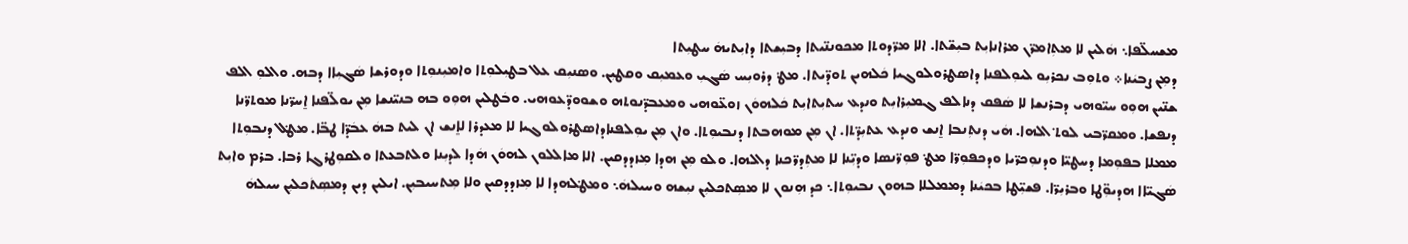ܡܫܚܠ̈ܦܐ܆ ܗܿܠܝܢ ܠܐ ܡܬܼܐܡܪ̈ܢ ܡܪܐܢܐܝܼܬ ܒܝܼܫ̈ܬܐ. ܐܠܐ ܡܪ̈ܕܘܬܐ ܡܟܘܢܢ̈ܝܬܐ ܕܒܝܼܫܬܐ ܕܐܝܼܬܝܗܿ ܚܛܝܼܬܐ
ܕܡܼܢ ܨܒܝܿܢܐ܀ ܘܬܘܼܒ ܢܟܪܝܼܘ ܠܝܘܼܠܦܢܐ ܕܐܣܛܪܘܠܘܓܝܐ ܟܿܠܗܝܢ ܬܘܕ̈ܝܬܐ. ܡܛ݀ ܕܪܘܝܼܚ ܣܿܓܝܼ ܘܥܡܝܼܩ ܘܩܛܝܼܢ. ܘܣܢܝܼܩ ܥܠ ܒܛܝܼܠܘܼܬܐ ܘܐܡܝܼܢܘܼܬܐ ܘܕܘܪܫܐ ܣܿܓܝܼܐܐ ܕܒܗ. ܘܐܠܘܼ ܐܠܦ ܫܢ̈ܝܢ ܗܘܼܘ ܚܝ̈ܘܗܝ ܕܒܪܢܫܐ ܠܐ ܣܿܦܩ ܕܢܐܠܦ ܓܡܝܼܪܐܝܼܬ ܘܢܕܥ ܚܬܝܼܬܐܝܼܬ ܟܿܠܗܘܿܢ ܙܘܥ̈ܘܗܝ ܘܡܥܒܕ̈ܢܘܬܗ ܘܫܘܘܕ̈ܥܘܗܝ. ܘܒܿܛܠܝܢ ܗܘܼܘ ܒܗ ܒܢܝ̈ܢܫܐ ܡܼܢ ܝܘܠ̈ܦܢܐ ܐ̱ܚܪ̈ܢܐ ܡܘܬܪ̈ܢܐ ܕܢܦܫܐ. ܘܡܩܪ̈ܒܝ ܠܘܬ݀ ܐܠܗܐ. ܗܿܝ ܕܢܬܼܢܒܐ ܐ̱ܢܫ ܘܢܕܥ ܥܬܝܼܕ̈ܬܐ. ܐܢ ܡܼܢ ܡܘܗܒܬܐ ܕܢܒܝܘܼܬܐ. ܘܐܢ ܡܼܢ ܝܘܼܠܦܢܐܕܐܣܛܪܘܠܘܓܝܐ ܠܐ ܡܥܕܪܐ ܠܐ̱ܢܫ ܐܢ ܠܝܬ ܒܗܿ ܥܒܿܕ̈ܐ ܛܒ̈ܐ. ܡܛ݀ܠ ܕܢܒܘܼܬܐ ܡܡܠܐ ܒܦܘܼܡܐ ܕܚܛܝ̈ܐ ܘܕܢܘܼܟܪ̈ܝܐ ܘܕܟܦܘܼܪ̈ܐ ܡܛ݀ ܦܘܼܪ̈ܢܣܐ ܘܕܝܼ̈ܢܐ ܠܐ ܡܬܼܕܪ̈ܟܢܐ ܕܐܠܗܐ. ܘܠܘ ܡܼܢ ܗܕܐ ܡܼܙܕܕܩܝܢ. ܐܠܐ ܡܐܠܠܘܢ ܠܗܘܿܢ ܗܿܕܐ ܠܕܝܼܢܐ ܘܠܬܒܥܬܐ ܘܠܩܘܼܛܪܓܐ ܪܒܐ. ܒܪܡ ܘܐܝܼܬ ܣܿܓܝ̈ܐܐ ܗܕܝܘܼ̈ܛܐ ܘܒܪܝܼܪ̈ܐ. ܦܫܝܼ̈ܛܐ ܒܟܝܿܢܐ ܕܡܡܠܠܐ ܒܗܘܢ ܢܒܝܘܼܬܐ܆ ܟܕ ܗܼܢܘܢ ܠܐ ܡܣܼܬܟܠܝܼܢ ܢܝܼܫܗ ܘܚܝܠܗܿ܆ ܘܡܛ݀ܠܗܕܐ ܠܐ ܡܼܙܕܕܩܝܢ ܘܠܐ ܡܼܬܚܝܒܝܼܢ. ܐܝܠܝܢ ܕܝܢ ܕܡܣܼܬܿܟܠܝܼܢ ܚܝܠܗܿ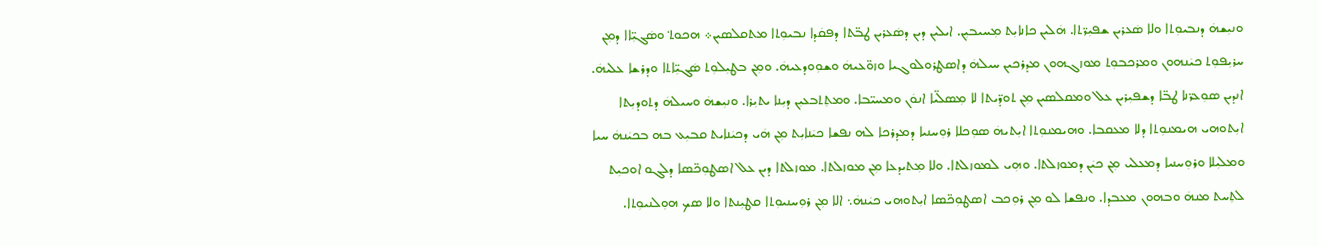ܘܢܝܼܫܗܿ ܕܢܒܝܘܼܬܐ ܘܠܐ ܣܿܥܪܝܢ ܫܦܝܼܪ̈ܬܐ. ܗܿܠܝܢ ܟܐܢܐܝܼܬ ܡܼܚܝܒܝܼܢ. ܐܝܠܝܢ ܕܝܢ ܕܣܿܥܪܝܢ ܛܒ̈ܬܐ ܕܦܩܿܕܐ ܢܒܝܘܼܬܐ ܡܬܩܠܣܝܢ܀ ܗܟܘܬ݀ ܘܣܿܓܝܼ̈ܐܐ ܕܡܼܢ ܚܪܝܼܦܘܼܬ ܟܝܿܢܗܘܢ ܘܡܪܟܒܘܼܬ ܡܘܙܓܗܘܢ ܡܕܪܟܝܢ ܚܝܠܗܿ ܕܐܣܛܪܘܠܘܓܝܐ ܘܙܘ̈ܥܝܗܿ ܘܫܘܼܘܕܥܝܗܿ. ܘܡܼܢ ܒܛܝܼܠܘܼܬ ܣܿܓܝܼ̈ܐܬܐ ܘܕܪܫܐ ܥܠܝܗܿ. ܐܢܕܝܢ ܣܘܼܥܪ̈ܢܐ ܛܒ̈ܐ ܕܫܦܝܼܪܝܢ ܥܠ ܘܡܩܠܣܝܢ ܡܼܢ ܬܘܕ̈ܝܬܐ ܠܐ ܡܼܣܠ̈ܝܐ ܐܢܘܿܢ ܘܡܚܝ̈ܒܐ. ܘܡܬܼܬܒܥܝܼܢ ܕܝܼܢܐ ܝܬܝܼܪܐ. ܘܢܝܼܫܗܿ ܘܚܝܠܗܿ ܕܬܘܕܝܼܬܐ ܐܝܼܬܘܗܝ ܗܝܡܢܘܼܬܐ ܕܠܐ ܡܥܩܒܐ. ܘܗܝܡܢܘܼܬܐ ܐܝܼܬܝܗܿ ܣܘܼܟܠܐ ܪܘܼܚܢܝܐ ܕܡܕܪܟܐ ܠܗ ܢܦܫܐ ܟܝܿܢܐܝܼܬ ܡܼܢ ܗܿܝ ܕܟܝܿܢܐܝܬ ܩܒܝܼܥ ܒܗ ܒܟܝܿܢܗܿ ܚܝܐ ܘܡܠܝܼܠܐ ܘܪܘܼܚܢܝܐ ܕܡܥܠܝ ܡܼܢ ܟܝܿܢ ܕܡܘܙܠܬܐ. ܘܗܼܝ ܠܡܘܙܠܬܐ. ܘܠܐ ܡܼܬܝܕܥܐ ܡܼܢ ܡܘܙܠܬܐ. ܡܘܙܠܬܐ ܕܝܢ ܥܠ ܐܣܛܘܼܟ̈ܣܐ ܕܠܓܘ ܐܘܟܝܼܬ ܠܬܼܚܬ ܡܢܗܿ ܘܒܗܘܢ ܡܥܒܕܐ. ܘܢܦܫܐ ܠܘ ܡܼܢ ܪܘܼܟܒ ܐܣܛܘܼܟ̈ܣܐ ܐܝܼܬܘܗܝ ܟܝܿܢܗܿ܆ ܐܠܐ ܡܼܢ ܪܘܼܚܢܝܘܼܬܐ ܩܛܝܼܢܬܐ ܘܠܐ ܣܟ ܗܘܼܠܢܝܘܼܬܐ.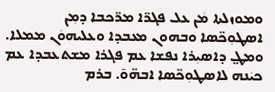ܘܡܘܙܠܬܐ ܡܿܢ ܥܠ ܦܓܪ̈ܐ ܡܪ̈ܟܒܐ ܕܡܼܢ ܐܣܛܘܼܟ̈ܣܐ ܘܒܗܘܢ ܡܥܒܕܐ ܘܥܠܝܗܘܿܢ ܡܡܠܐ. ܘܡܛ݀ ܕܐܣܝܼܪܐ ܢܦܫܐ ܥܡ ܦܓܪܐ ܡܫܬܥܒܕܐ ܥܡ ܟܝܿܢܗ ܠܐܣܛܘܼܟ̈ܣܐ ܐܒܗ̈ܘ̄. ܒܪܡ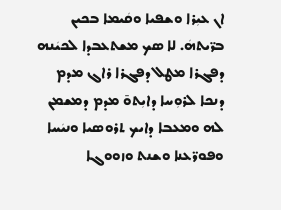ܐܢ ܥܝܼܪܐ ܘܫܦܝܐ ܘܩܿܝܡܐ ܒܟܝܢ ܒܪ̈ܝܬܗܿ. ܠܐ ܣܟ ܡܫܬܥܒܕܐ ܠܟܝܿܢܗ ܕܦܓܪܐ ܡܛܠ ܕܦܓܪܐ ܪܐܓ ܡܕܡ ܕܢܟܐ ܠܪܘܼܚܐ ܕܐܝܼܬܘ̄ ܡܕܡ ܕܡܫܡܢ ܠܗ ܘܡܥܒܐ ܕܐܝܟ ܬܪܘܣܝܐ ܘܢܝܿܚܐ ܘܦܘܪ̈ܥܢܐ ܘܫܢܬ ܘܙܘܘܓܐ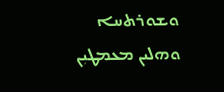ܘܫܘܪܬܚܐ
ܘܗܠܝܢ ܡܥܡܛܝܼܢ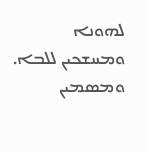ܠܗܘܢܐ ܘܡܚܫܟܝܢ ܠܠܒܐ. ܘܡܣܡܝܢ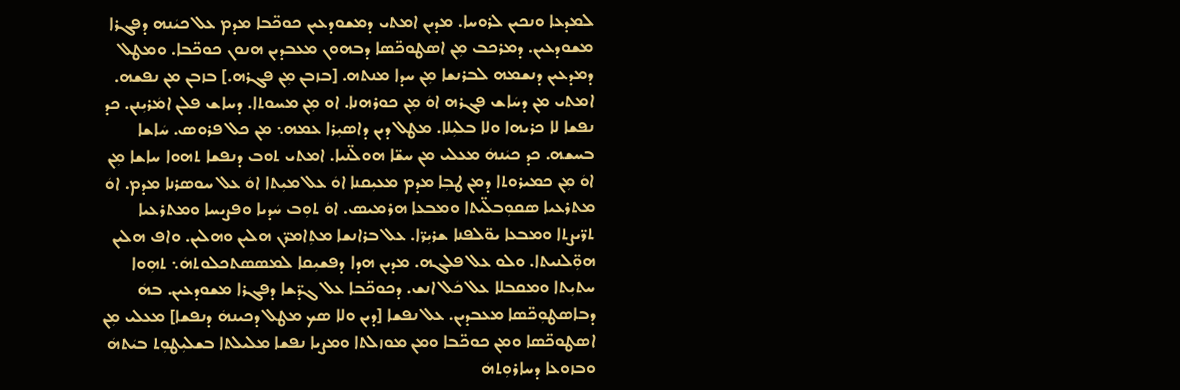ܠܡܕܥܐ ܘܢܟܝܢ ܠܪܘܚܐ. ܡܕܝܢ ܐܡܬܝ ܕܡܫܘܕܥܝܢ ܟܘܟ̈ܒܐ ܡܕܡ ܥܠ ܟܝܿܢܗ ܕܦܓܪܐ ܡܫܘܕܥܝܢ. ܕܡܪܟܒ ܡܼܢ ܐܣܛܘܟ̈ܣܐ ܕܒܗܘܢ ܡܥܒܕܝܢ ܗܢܘܢ ܟܘܟ̈ܒܐ. ܘܡܛܠ ܕܡܕܥܝܢ ܕܢܫܡܗ ܠܒܪܢܫܐ ܡܼܢ ܚܕܐ ܡܢܬܗ. [ܒܙܒܢ ܡܼܢ ܦܓܪܗ.] ܒܙܒܢ ܡܢ ܢܦܫܗ. ܐܡܬܝ ܡܢ ܕܚܿܐܫ ܦܓܪܗ ܐܘܿ ܡܼܢ ܟܘܪܗܢܐ. ܐܘ ܡܼܢ ܡܚܘܬܐ. ܕܚܐܫ ܦܠܢ ܐܡܿܪܝܼܢܢ. ܟܕ ܢܦܫܐ ܠܐ ܟܪܝܗܐ ܘܠܐ ܒܠܝܼܠܐ. ܡܛܠ ܕܝܢ ܕܐܣܝܼܪܐ ܥܡܗ܆ ܡܢ ܟܠ ܦܪܘܣ. ܚܿܐܫܐ ܒܚܫܗ. ܟܕ ܟܝܿܢܗܿ ܡܥܠܝ ܡܢ ܚܫ̈ܐ ܗܘܠ̈ܢܝܐ. ܐܡܬܝ ܬܘܒ ܕܢܦܫܐ ܬܗܘܐ ܚܐܫܐ ܡܼܢ ܐܘܿ ܡܼܢ ܟܡܝܪܘܬܐ ܕܡܢ ܛܒܼܐ ܡܕܡ ܡܥܝܼܩܢܐ ܐܘܿ ܥܠ ܡܝܼܬܐ ܐܘܿ ܥܠ ܚܘܣܪܢܐ ܡܕܡ. ܐܘܿ ܡܬܪܥܝܐ ܣܩܘܼܒܠ̈ܝܬܐ ܘܡܒܥܐ ܗܪܡܝܣ. ܐܘܿ ܬܘܼܒ ܚܿܕܝܐ ܘܦܨܝܚܐ ܘܡܬܪܥܝܐ ܬܪ̈ܝܨܬܐ ܘܡܒܥܐ ܝܘ̈ܠܦܢܐ ܫܪܝܼܪ̈ܐ. ܥܠ ܒܪܐܢܫܐ ܡܬܼܐܡܪ̈ܢ ܗܠܝܢ ܘܗܠܝܢ. ܘܐܦ ܗܠܝܢ ܗܘܼ̈ܠܢܝܬܐ. ܘܠܘ ܥܠ ܦܠܓܗ. ܡܕܝܢ ܗܕܐ ܕܦܫܝܼܩܐ ܠܡܣܣܬܟܠܘܬܗܿ܆ ܬܗܼܘܐ ܚܬܝܼܬܐ ܘܡܩܒܠܐ ܥܠ ܟܿܠ ܐܢܫ. ܕܟܘܟ̈ܒܐ ܥܠ ܓܕ̈ܫܐ ܕܦܓܪܐ ܡܫܘܕܥܝܢ. ܒܗܿ ܕܒܐܣܛܘܼܟ̈ܣܐ ܡܥܒܕܝܢ. ܥܠ ܢܦܫܐ [ܕܝܢ ܘܠܐ ܣܟ ܡܛܠ ܕܟܝܢܗܿ ܕܢܦܫܐ] ܡܥܠܝ ܡܼܢ ܐܣܛܘܟ̈ܣܐ ܘܡܢ ܟܘܟ̈ܒܐ ܘܡܢ ܡܘܙܠܬܐ ܘܡܨܝܐ ܢܦܫܐ ܡܠܝܠܬܐ ܒܫܠܝܼܛܘܼܬ ܒܝܿܬܗܿ ܘܒܙܘܥܐ ܕܚܐܪܘܼܬܗܿ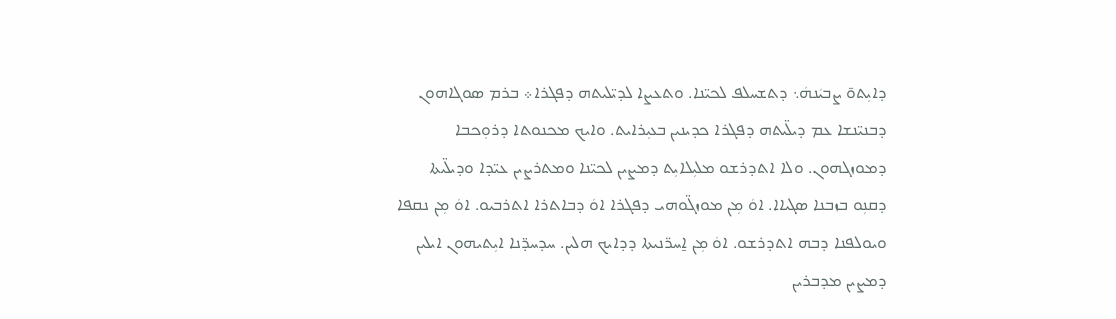ܕܐܝܼܬܘ̄ ܨܒܝܿܢܗܿ܆ ܕܬܫܚܠܦ ܠܟܝ̈ܢܐ. ܘܬܥܨܐ ܠܕܝ̈ܠܝܬܗ ܕܦܓܪܐ܀ ܒܪܡ ܣܘܓܐܗܘܢ ܕܒܢܝ̈ܢܫܐ ܥܡ ܕܝܠ̈ܝܬܗ ܕܦܓܪܐ ܟܕܝܢܝܢ ܒܥܝܼܪܐܝܬ. ܘܐܝܟ ܡܟܢܘܬܐ ܕܪܘܼܟܒܐ ܕܡܘܙܓܗܘܢ. ܘܠܐ ܐܬܕܪܫܘ ܡܠܝܼܠܐܝܼܬ ܕܡܨܝܢ ܠܟܝ̈ܢܐ ܘܡܬܪܨܝܢ ܥܝ̈ܕܐ ܘܕܝܠ̈ܝܬܐ ܕܩܢܼܘ ܒܙܒܢܐ ܣܓܝܐܐ. ܐܘܿ ܡܼܢ ܡܘܙܓ̈ܘܗܝ ܕܦܓܪܐ ܐܘܿ ܕܒܐܬܪܐ ܐܬܪܒܝܘ. ܐܘܿ ܡܼܢ ܢܩܦܐ ܘܝܘܠܦܢܐ ܕܒܗ ܐܬܕܪܫܘ. ܐܘܿ ܡܼܢ ܐ̱ܚܪ̈ܢܝܬܐ ܕܕܐܝܟ ܗܠܝܢ. ܚܕܚܕ̈ܢܐ ܐܝܼܬܝܗܘܢ ܐܝܠܝܢ ܕܡܨܝܢ ܡܕܒܪܝܢ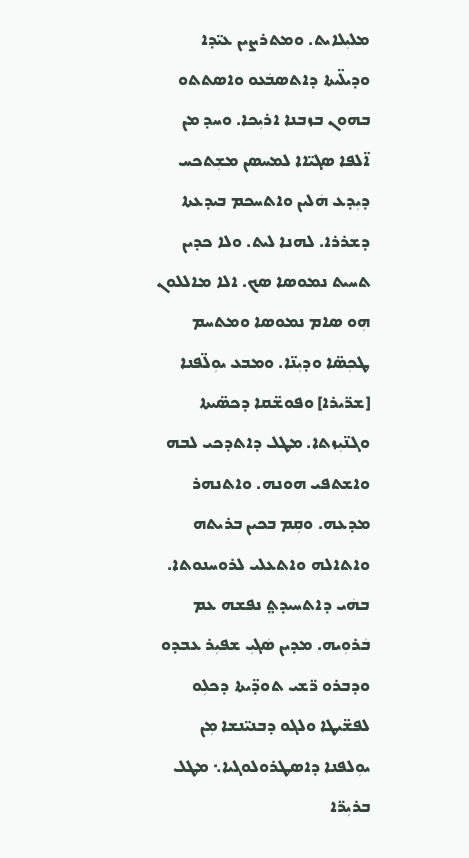ܡܠܝܼܠܐܝܬ. ܘܡܬܪܨܝܢ ܥܝ̈ܕܐ ܘܕܝܠ̈ܝܬܐ ܕܐܬܣܒܿܥܘ ܘܐܣܬܬܘ ܒܗܘܢ ܒܙܒܢܐ ܐܪܝܼܟܐ. ܘܚܕ ܡܢ ܐ̈ܠܦܐ ܣܓܝ̈ܐܐ ܠܡܚܣܢ ܡܫܼܬܟܚ ܕܝܼܕܥ ܗܿܠܝܢ ܘܐܬܚܟܡ ܒܝܕܥܬܐ ܕܫܪܪܐ. ܠܗܢܐ ܠܝܬ. ܘܠܐ ܟܕܝܢ ܬܚܝܬ ܢܡܘܣܐ ܣܟ. ܐܠܐ ܡܐܠܠܘܢ ܗܼܘ ܣܐܡ ܢܡܘܣܐ ܘܡܬܚܡ ܛܟܼܣ̈ܐ ܘܕܝܼܢ̈ܐ. ܘܡܒܥ ܝܘܼܠ̈ܦܢܐ [ܫܪ̈ܝܪܐ] ܘܦܘܫ̈ܩܐ ܕܟܣ̈ܝܬܐ ܘܓܢ̈ܝܼܙܬܐ. ܡܛܠ ܕܐܬܕܟܝ ܠܒܗ ܘܐܫܬܦܝ ܗܘܢܗ. ܘܐܬܢܗܪ ܡܕܥܗ. ܘܩܼܡ ܒܟܝܢ ܒܪܝܬܗ ܘܐܬܐܠܗ ܘܐܬܥܠܝ ܠܪܘܚܢܘܬܐ. ܒܗܿܝ ܕܐܬܚܝܕܬ݀ ܢܦܫܗ ܥܡ ܒܿܪܘܼܝܗ. ܡܕܝܢ ܣܿܓܝܼ ܫܦܝܼܪ ܥܒܕܘ ܘܕܒܪܘ ܪ̈ܫܝ ܬܘܕ̈ܝܬܐ ܕܟܠܼܘ ܠܦܫ̈ܝܛܐ ܘܠܓܘ ܕܒܢܝ̈ܢܫܐ ܡܼܢ ܝܘܼܠܦܢܐ ܕܐܣܛܪܘܠܘܓܝܐ܆ ܡܛܠ ܒܪܝܼܪ̈ܐ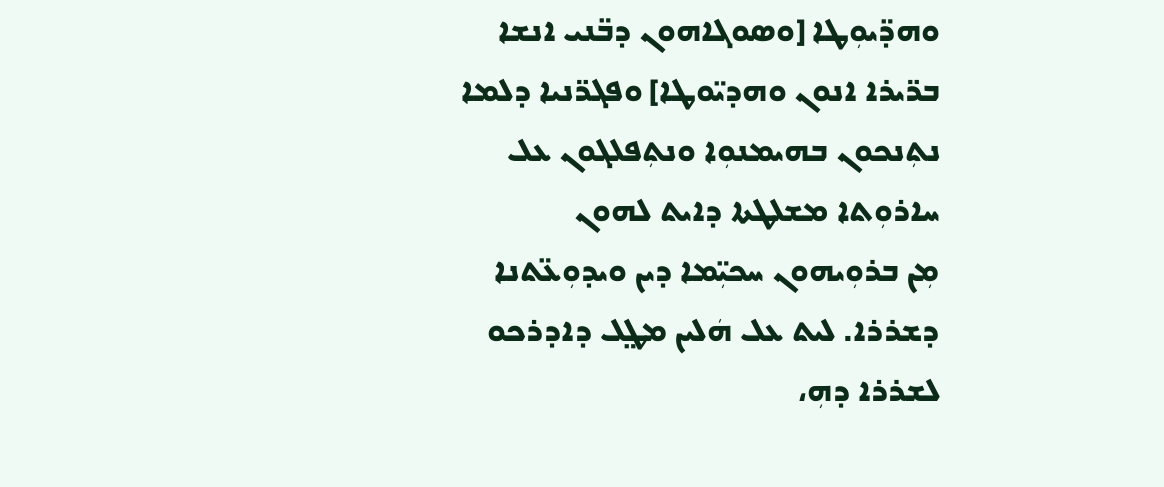ܘܗܕ̈ܝܘܼܛܐ [ܘܣܘܓܐܗܘܢ ܕܒ̈ܢܝ ܐܢܫܐ ܒܪ̈ܝܪܐ ܐܢܘܢ ܘܗܕܝ̈ܘܛܐ] ܘܦܓܪ̈ܢܝܐ ܕܠܡܐ ܢܬܼܢܟܘܢ ܒܗܝܡܢܘܼܐ ܘܢܬܼܦܠܓܘܢ ܥܠ ܚܐܪܘܼܬܐ ܡܫܠܛܬܐ ܕܐܝܬ ܠܗܘܢ
ܡܼܢ ܒܪܘܼܝܗܘܢ ܚܟܝܼ̈ܡܐ ܕܝܢ ܘܝܕܘܼܥ̈ܬܢܐ ܕܫܪܪܐ. ܠܝܬ ܥܠ ܗܿܠܝܢ ܡܛ݀ܠ ܕܐܕܪܟܘ ܠܫܪܪܐ ܕܗܼ،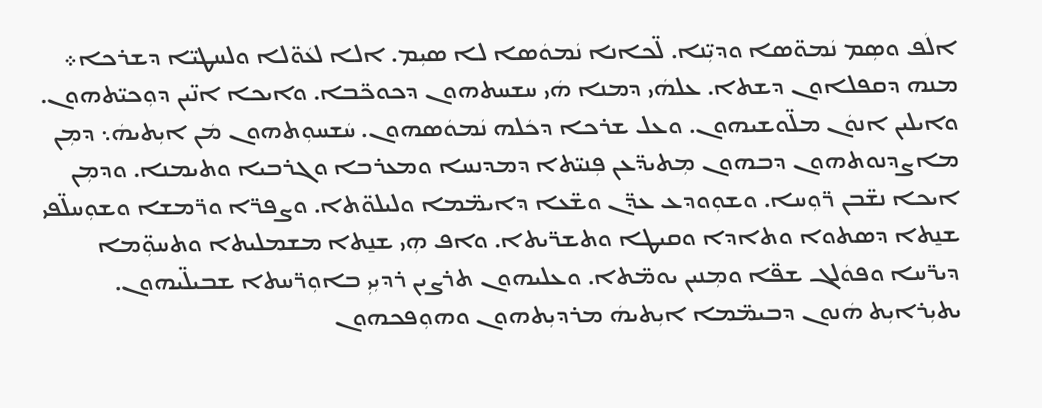ܐܠܿܦ ܘܣܼܡ ܢܿܡܘ̈ܣܐ ܘܕܝܼ̈ܢܐ. ܠ̈ܟܐܢܐ ܢܿܡܘܿܣܐ ܠܐ ܣܝܼܡ. ܐܠܐ ܠܥܿܘ̈ܠܐ ܘܠܚܛܝ̈ܐ ܕܫܪܟܐ܀
ܡܢܗ ܕܩܦܠܐܘܢ ܕܫܬܐ. ܥܠܗܿܝ ܕܡܢܐ ܗܿܝ ܚܫܚܬܗܘܢ ܕܟܘܟ̈ܒܐ. ܘܐܝܟܐ ܐܢ̈ܝܢ ܕܘܼܟܝ̈ܬܗܘܢ. ܘܐܝܠܝܢ ܐܢܘܿܢ ܡܠ̈ܘܫܝܗܘܢ. ܘܥܠ ܫܪܟܐ ܕܟܿܠܗ ܢܿܡܘܿܣܗܘܢ. ܚܿܫܚܘܼܬܗܘܢ ܡܿܢ ܐܝܼܬܝܗܿ܆ ܕܡܼܢ ܡܐܨܕܢܘܬܗܘܢ ܕܒܗܘܢ ܡܼܬܝܕ̈ܥܢ ܦܼܢܝ̈ܬܐ ܕܡܕܢܚܐ ܘܡܥܪܒܐ ܘܓܪܒܝܐ ܘܬܝܡܢܐ. ܘܕܡܼܢ ܐܝܟܐ ܢܫ̈ܒܢ ܪ̈ܘܼܚܐ. ܘܫܘܼܘܕܥ ܥܕ̈ܢ ܘܫ̈ܥܐ ܕܐܝܡ̈ܡܐ ܘܠܝܠܘ̈ܬܐ. ܘܨܦܪ̈ܐ ܘܪ̈ܡܫܐ ܘܫܘܼܚܠ̈ܦܝ ܫܢ̱ܬܐ ܕܣܬܘܐ ܘܬܐܕܐ ܘܩܝܛܐ ܘܬܫܪ̈ܝܬܐ. ܘܐܦ ܗܼܝ ܫܢ̱ܬܐ ܡܫܡܠܝܬܐ ܘܬܚܘܼ̈ܡܐ ܕܝܪ̈ܚܐ ܘܦܘܿܠܓ ܫܦ̈ܐ ܘܡܼܢܝܢ ܝܘܡ̈ܬܐ. ܘܥܠܝܗܘܢ ܬܪܨܝܢ ܪܕܝܼܝܼ ܒܐܘܼܪ̈ܚܬܐ ܫܒܝܠ̈ܝܗܘܢ. ܝܬܝܼܪܐܝܼܬ ܗܿܢܘܢ ܕܒܝܡ̈ܡܐ ܐܝܼܬܝܗܿ ܡܪܕܝܼܬܗܘܢ ܘܗܘܼܦܟܗܘܢ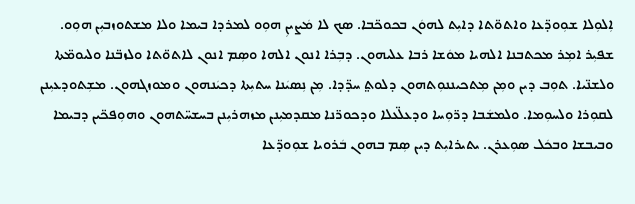ܐܼܠܘܼܠܐ ܫܘܼܘܕ̈ܥܐ ܘܐܬܘ̈ܬܐ ܕܐܝܼܬ ܠܗܘܿܢ ܒܟܘܟ̈ܒܐ. ܣܟ ܠܐ ܡܿܨܝܢܼ ܗܘܼܘ ܠܡܪܕܐ ܒܝܡܐ ܘܠܐ ܡܫܬܘܙܒܝܼܢ ܗܘܼܘ. ܫܦܝܼܪ ܐܡܼܪ ܡܟܬܒܢܐ ܐܠܗܝܐ ܡܘܿܫܐ ܪܒܐ ܥܠܝܗܘܢ. ܕܒܼܪܐ ܐܢܘܢ ܐܠܗܐ ܘܣܼܡ ܐܢܘܢ ܠܐܬܘ̈ܬܐ ܘܠܙܒ̈ܢܐ ܘܠܝܘܡ̈ܬܐ ܘܠܫܢ̈ܝܐ. ܬܘܼܒ ܕܝܢ ܘܡܼܢ ܡܼܬܟܝܢܢܘܼܬܗܘܢ ܕܠܘܬ݀ ܚܕ̈ܕܐ. ܡܼܢ ܢܼܣܝܿܢܐ ܚܬܝܼܬܐ ܕܟܝܿܢܗܘܢ ܘܡܘܙܓܗܘܢ. ܡܫܼܬܘܕܥܝܼܢܢ ܠܩܘܼܪܐ ܘܠܚܘܼܡܐ. ܘܠܡܫܿܒܐ ܕܪ̈ܘܼܚܐ ܘܕܥܠ̈ܥܠܐ ܘܕܟܘܪ̈ܢܐ ܡܩܕܡܝܼܢܢ ܡܙܗܪܝܼܢܢ ܒܚܫܚ̈ܬܗܘܢ ܘܗܘܼܦܟ̈ܝܢ ܕܒܝܡܐ ܘܒܝܒܫܐ ܘܒܟܿܠ ܣܘܼܥܪܢ. ܝܬܝܪܐܝܼܬ ܕܝܢ ܣܼܡ ܒܗܘܢ ܒܿܪܘܝܐ ܫܘܼܘܕ̈ܥܐ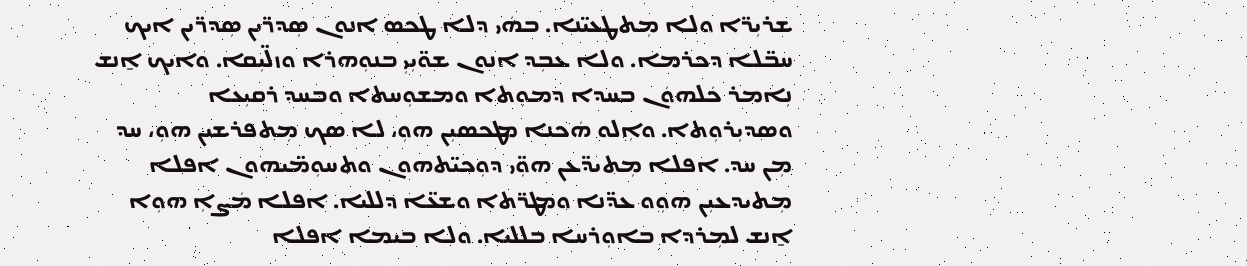ܫܪܝܼܪ̈ܐ ܘܠܐ ܡܼܬܛܥܝ̈ܢܐ. ܒܗܿܝ ܕܠܐ ܛܟܣ ܐܢܘܢ ܣܼܕܪ̈ܝܢ ܣܼܕܪ̈ܝܢ ܐܝܟ ܚܒ̈ܠܐ ܕܟܪܡܐ. ܘܠܐ ܥܒܼܕ ܐܢܘܢ ܫܘ̈ܝܼܝܼ ܒܢܘܼܗܪܐ ܘܙܠ̈ܝܼܩܐ. ܘܐܝܟ ܐ̱ܢܫ ܢܼܐܡܪ ܟܿܠܗܘܿܢ ܒܚܕܐ ܕܡܘܼܬܐ ܘܡܫܘܼܚܬܐ ܘܒܚܕ ܪܩܝܼܥܐ ܘܣܕܝܼܪܘܼܬܐ. ܘܐܼܠܘ ܗܿܟܢܐ ܡܛܟܣܝܼܢ ܗܘܼ، ܠܐ ܣܟ ܡܼܬܦܪܫܝܢ ܗܘܼ، ܚܕ ܡܼܢ ܚܕ. ܐܦܠܐ ܡܼܬܝܕ̈ܥܢ ܗܘܼ̈ܝ ܕܘܼܟܝ̈ܬܗܘܢ ܘܬܚܘܼܡ̈ܝܗܘܢ ܐܦܠܐ ܡܼܬܝܕܥܝܼܢ ܗܘܼܘ ܥܕ̈ܢܐ ܘܡܛܪ̈ܬܐ ܘܫܥ̈ܐ ܕܠܠܝܐ. ܐܦܠܐ ܡܿܨܐܼ ܗܘܼܐ ܐ̱ܢܫ ܠܡܼܪܕܐ ܒܐܘܼܪܚܐ ܒܠܠܝܐ. ܘܠܐ ܒܝܡܐ ܐܦܠܐ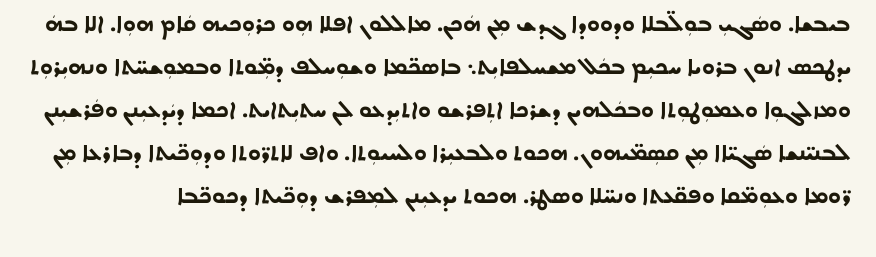ܒܝܒܫܐ. ܘܣܿܓܝܼ ܒܘܼܠ̈ܒܠܐ ܘܕܘܘܕܐ ܓܕܫ ܡܼܢ ܗܿܟܢ. ܡܐܠܠܘܢ ܐܦܠܐ ܗܼܘ ܟܪܘܼܟܝܗ ܩܿܐܡ ܗܘܼܐ. ܐܠܐ ܒܗܿ ܝܕܛܟܣ ܐܢܘܢ ܒܪܘܝܐ ܚܟܝܼܡ ܒܟܿܠ ܡܫܚܠܦܐܝܼܬ܆ ܒܐܣܟ̈ܡܐ ܘܫܘܼܚܠܦ ܕܡܼ̈ܘܬܐ ܘܒܡܘܼܫܚ̈ܬܐ ܘܢܗܝܼܪܘܼܬ ܘܡܙܠܓܘܼܐ ܘܥܡܘܼܛܘܼܬܐ ܘܒܟܿܠܗܝܢ ܕܫܪܟܐ ܐܬܼܦܪܫܘ ܘܐܬܝܼܕܥܘ ܠܢ ܚܬܝܼܬܐܝܬ. ܐܟܡܐ ܕܝܿܕܥܝܼܢܢ ܘܦܿܪܫܝܼܢܢ ܠܒܢܝ̈ܢܫܐ ܣܿܓܝ̈ܐܐ ܡܼܢ ܩܣܼܡ̈ܝܗܘܢ. ܗܟܘܬ ܘܠܒܥܝܼܪܐ ܘܠܚܝܘܼܬܐ. ܘܐܦ ܠܐܬܪ̈ܘܬܐ ܘܕܘܼܟ̈ܝܬܐ ܕܒܐܪܥܐ ܡܼܢ ܪ̈ܘܡܐ ܘܥܘܼܡ̈ܩܐ ܘܦܩ̈ܥܬܐ ܘܢܚ̈ܠܐ ܘܣܛܪ. ܗܟܘܬ ܝܕܥܝܼܢܢ ܠܡܼܦܪܫ ܕܘܼܟ̈ܝܬܐ ܕܟܘܟ̈ܒܐ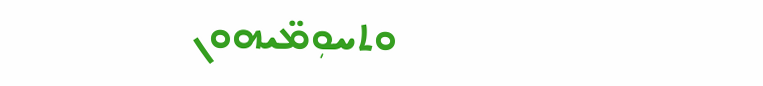ܘܬܚܘܼܡ̈ܝܗܘܢ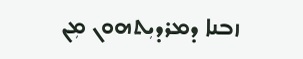ܙܒܢܐ ܕܡܪܕܝܼܬܗܘܢ ܡܼܢ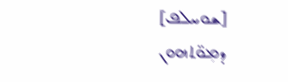[ܫܘܚܠܦ] ܕܡܼܘ̈ܬܗܘܢ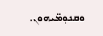ܘܩܢܘܼܡ̈ܝܗܘܢ.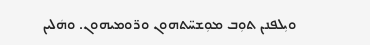ܘܝܼܠܦܢܢ ܬܘܼܒ ܡܘܼܫܚ̈ܬܗܘܢ ܘܪ̈ܘܡܝܗܘܢ. ܘܗܿܠܝܢ